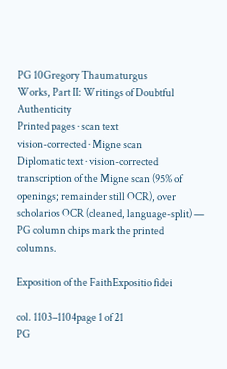PG 10Gregory Thaumaturgus
Works, Part II: Writings of Doubtful Authenticity
Printed pages · scan text
vision-corrected · Migne scan
Diplomatic text · vision-corrected transcription of the Migne scan (95% of openings; remainder still OCR), over scholarios OCR (cleaned, language-split) — PG column chips mark the printed columns.

Exposition of the FaithExpositio fidei

col. 1103–1104page 1 of 21
PG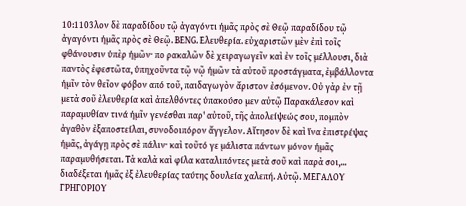10:1103λον δὲ παραδίδου τῷ ἀγαγόντι ἡμᾶς πρὸς σὲ Θεῷ παραδίδου τῷ ἀγαγόντι ἡμᾶς πρὸς σὲ Θεῷ. ΒΕΝG. Ελευθερία. εὐχαριστῶν μὲν ἐπὶ τοῖς φθάνουσιν ὑπὲρ ἡμῶν· πο ρακαλῶν δὲ χειραγωγεῖν καὶ ἐν τοῖς μέλλουσι, διὰ παντὸς ἐφεστῶτα, ὑπηχοῦντα τῷ νῷ ἡμῶν τὰ αὐτοῦ προστάγματα, ἐμβάλλοντα ἡμῖν τὸν θεῖον φόβον από τοῦ, παιδαγωγὸν ἄριστον ἐσόμενον. Οὐ γὰρ ἐν τῇ μετὰ σοῦ ἐλευθερία καὶ ἀπελθόντες ὑπακούσο μεν αὐτῷ Παρακάλεσον καὶ παραμυθίαν τινά ἡμῖν γενέσθαι παρ' αὐτοῦ, τῆς ἀπολείψεώς σου, πομπὸν ἀγαθὸν ἐξαποστείλαι, συνοδοιπόρον ἄγγελον. Αἴτησον δὲ καὶ ἵνα ἐπιστρέψας ἡμᾶς, ἀγάγῃ πρὸς σὲ πάλιν· καὶ τοῦτό γε μάλιστα πάντων μόνον ἡμᾶς παραμυθήσεται. Τὰ καλὰ καὶ φίλα καταλιπόντες μετὰ σοῦ καὶ παρὰ σοι,... διαδέξεται ἡμᾶς ἐξ ἐλευθερίας ταύτης δουλεία χαλεπή. Αὐτῷ. ΜΕΓΑΛΟΥ ΓΡΗΓΟΡΙΟΥ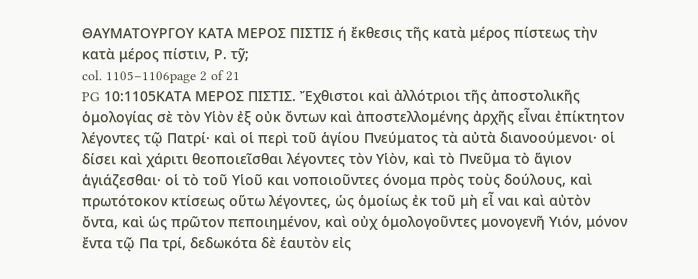ΘΑΥΜΑΤΟΥΡΓΟΥ ΚΑΤΑ ΜΕΡΟΣ ΠΙΣΤΙΣ ή ἔκθεσις τῆς κατὰ μέρος πίστεως τὴν κατὰ μέρος πίστιν, Ρ. τỹ;
col. 1105–1106page 2 of 21
PG 10:1105ΚΑΤΑ ΜΕΡΟΣ ΠΙΣΤΙΣ. Ἔχθιστοι καὶ ἀλλότριοι τῆς ἀποστολικῆς ὁμολογίας σὲ τὸν Υἱὸν ἐξ οὐκ ὄντων καὶ ἀποστελλομένης ἀρχῆς εἶναι ἐπίκτητον λέγοντες τῷ Πατρί· καὶ οἱ περὶ τοῦ ἁγίου Πνεύματος τὰ αὐτὰ διανοούμενοι· οἱ δίσει καὶ χάριτι θεοποιεῖσθαι λέγοντες τὸν Υἱὸν, καὶ τὸ Πνεῦμα τὸ ἅγιον ἁγιάζεσθαι· οἱ τὸ τοῦ Υἱοῦ και νοποιοῦντες όνομα πρὸς τοὺς δούλους, καὶ πρωτότοκον κτίσεως οὕτω λέγοντες, ὡς ὁμοίως ἐκ τοῦ μὴ εἶ ναι καὶ αὐτὸν ὄντα, καὶ ὡς πρῶτον πεποιημένον, καὶ οὐχ ὁμολογοῦντες μονογενῆ Υιόν, μόνον ἔντα τῷ Πα τρί, δεδωκότα δὲ ἑαυτὸν εἰς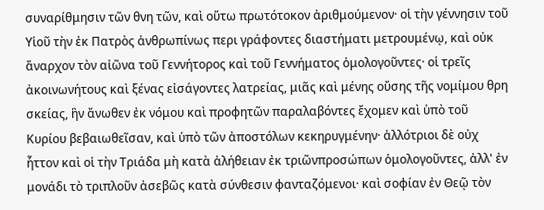συναρίθμησιν τῶν θνη τῶν, καὶ οὕτω πρωτότοκον ἀριθμούμενον· οἱ τὴν γέννησιν τοῦ Υἱοῦ τὴν ἐκ Πατρὸς ἀνθρωπίνως περι γράφοντες διαστήματι μετρουμένῳ, καὶ οὐκ ἄναρχον τὸν αἰῶνα τοῦ Γεννήτορος καὶ τοῦ Γεννήματος ὁμολογοῦντες· οἱ τρεῖς ἀκοινωνήτους καὶ ξένας εἰσάγοντες λατρείας, μιᾶς καὶ μένης οὔσης τῆς νομίμου θρη σκείας, ἣν ἄνωθεν ἐκ νόμου καὶ προφητῶν παραλαβόντες ἔχομεν καὶ ὑπὸ τοῦ Κυρίου βεβαιωθεῖσαν, καὶ ὑπὸ τῶν ἀποστόλων κεκηρυγμένην· ἀλλότριοι δὲ οὐχ ἧττον καὶ οἱ τὴν Τριάδα μὴ κατὰ ἀλήθειαν ἐκ τριῶνπροσώπων ὁμολογοῦντες, ἀλλ' ἐν μονάδι τὸ τριπλοῦν ἀσεβῶς κατὰ σύνθεσιν φανταζόμενοι· καὶ σοφίαν ἐν Θεῷ τὸν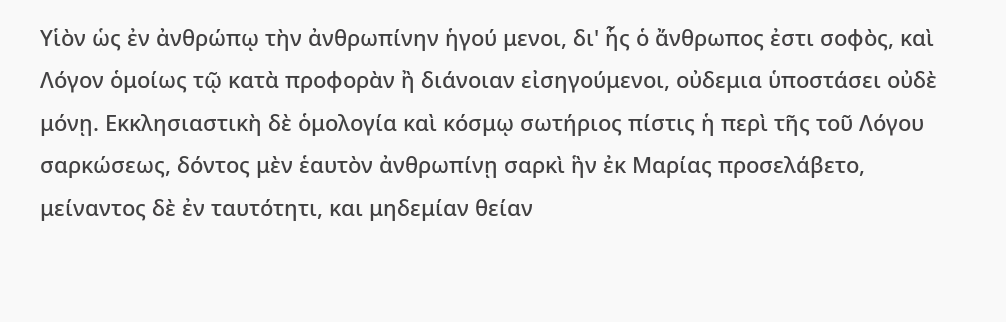Υἱὸν ὡς ἐν ἀνθρώπῳ τὴν ἀνθρωπίνην ἡγού μενοι, δι' ἧς ὁ ἄνθρωπος ἐστι σοφὸς, καὶ Λόγον ὁμοίως τῷ κατὰ προφορὰν ἢ διάνοιαν εἰσηγούμενοι, οὐδεμια ὑποστάσει οὐδὲ μόνῃ. Εκκλησιαστικὴ δὲ ὁμολογία καὶ κόσμῳ σωτήριος πίστις ἡ περὶ τῆς τοῦ Λόγου σαρκώσεως, δόντος μὲν ἑαυτὸν ἀνθρωπίνῃ σαρκὶ ἣν ἐκ Μαρίας προσελάβετο, μείναντος δὲ ἐν ταυτότητι, και μηδεμίαν θείαν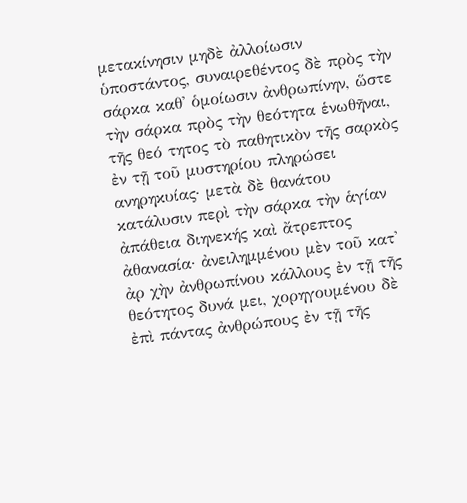μετακίνησιν μηδὲ ἀλλοίωσιν ὑποστάντος, συναιρεθέντος δὲ πρὸς τὴν σάρκα καθ' ὁμοίωσιν ἀνθρωπίνην, ὥστε τὴν σάρκα πρὸς τὴν θεότητα ἑνωθῆναι, τῆς θεό τητος τὸ παθητικὸν τῆς σαρκὸς ἐν τῇ τοῦ μυστηρίου πληρώσει ανηρηκυίας· μετὰ δὲ θανάτου κατάλυσιν περὶ τὴν σάρκα τὴν ἁγίαν ἀπάθεια διηνεκής καὶ ἄτρεπτος ἀθανασία· ἀνειλημμένου μὲν τοῦ κατ' ἀρ χὴν ἀνθρωπίνου κάλλους ἐν τῇ τῆς θεότητος δυνά μει, χορηγουμένου δὲ ἐπὶ πάντας ἀνθρώπους ἐν τῇ τῆς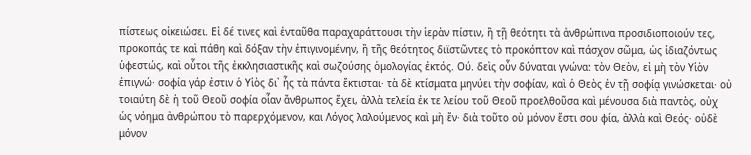πίστεως οἰκειώσει. Εἰ δέ τινες καὶ ἐνταῦθα παραχαράττουσι τὴν ἱερὰν πίστιν, ἢ τῇ θεότητι τὰ ἀνθρώπινα προσιδιοποιούν τες, προκοπάς τε καὶ πάθη καὶ δόξαν τὴν ἐπιγινομένην, ἢ τῆς θεότητος διϊστῶντες τὸ προκόπτον καὶ πάσχον σῶμα, ὡς ἰδιαζόντως ὑφεστώς, καὶ οὗτοι τῆς ἐκκλησιαστικῆς καὶ σωζούσης ὁμολογίας ἐκτός. Ού. δεὶς οὖν δύναται γνώνα: τὸν Θεὸν, εἰ μὴ τὸν Υἱὸν ἐπιγνώ· σοφία γάρ ἐστιν ὁ Υἱὸς δι᾿ ἧς τὰ πάντα ἔκτισται· τὰ δὲ κτίσματα μηνύει τὴν σοφίαν, καὶ ὁ Θεὸς ἐν τῇ σοφίᾳ γινώσκεται· οὐ τοιαύτη δὲ ἡ τοῦ Θεοῦ σοφία οἷαν ἄνθρωπος ἔχει, ἀλλὰ τελεία ἐκ τε λείου τοῦ Θεοῦ προελθοῦσα καὶ μένουσα διὰ παντὸς, οὐχ ὡς νόημα ἀνθρώπου τὸ παρερχόμενον, και Λόγος λαλούμενος καὶ μὴ ἔν· διὰ τοῦτο οὐ μόνον ἔστι σου φία, ἀλλὰ καὶ Θεός· οὐδὲ μόνον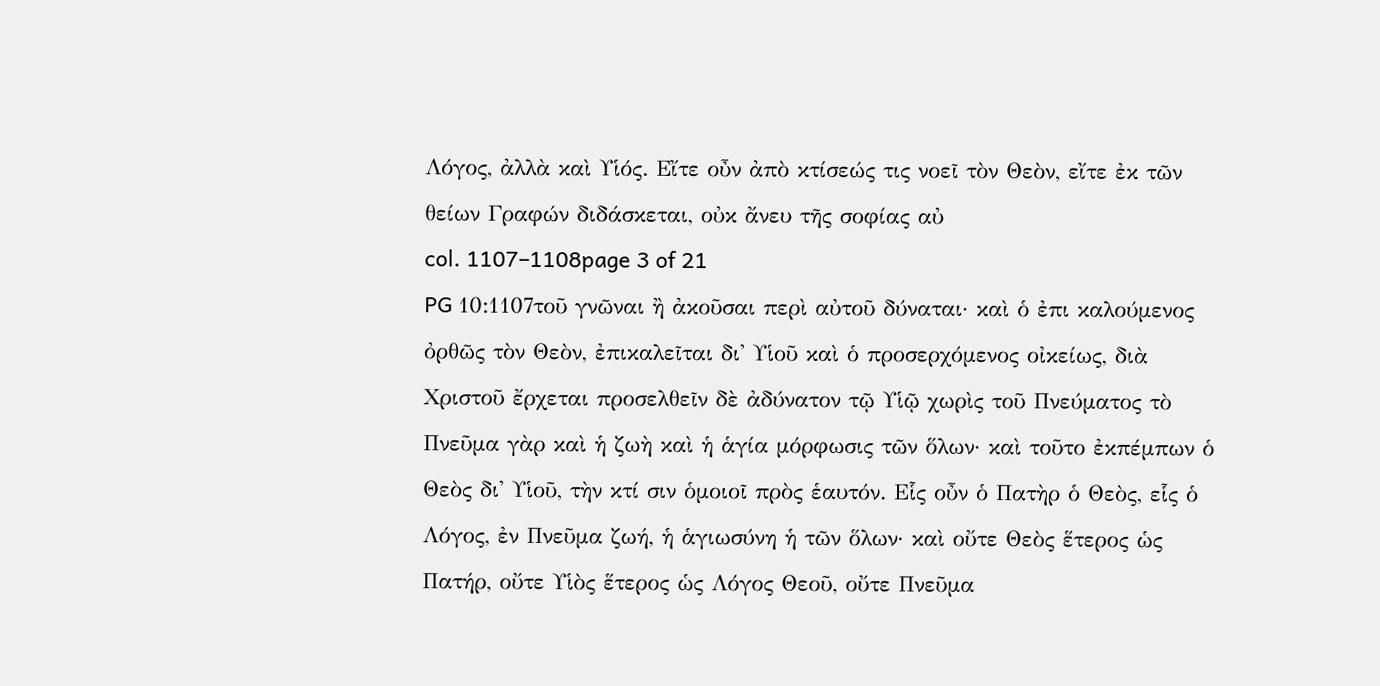Λόγος, ἀλλὰ καὶ Υἱός. Εἴτε οὖν ἀπὸ κτίσεώς τις νοεῖ τὸν Θεὸν, εἴτε ἐκ τῶν θείων Γραφών διδάσκεται, οὐκ ἄνευ τῆς σοφίας αὐ
col. 1107–1108page 3 of 21
PG 10:1107τοῦ γνῶναι ἢ ἀκοῦσαι περὶ αὐτοῦ δύναται· καὶ ὁ ἐπι καλούμενος ὀρθῶς τὸν Θεὸν, ἐπικαλεῖται δι' Υἱοῦ καὶ ὁ προσερχόμενος οἰκείως, διὰ Χριστοῦ ἔρχεται προσελθεῖν δὲ ἀδύνατον τῷ Υἱῷ χωρὶς τοῦ Πνεύματος τὸ Πνεῦμα γὰρ καὶ ἡ ζωὴ καὶ ἡ ἁγία μόρφωσις τῶν ὅλων· καὶ τοῦτο ἐκπέμπων ὁ Θεὸς δι' Υἱοῦ, τὴν κτί σιν ὁμοιοῖ πρὸς ἑαυτόν. Εἷς οὖν ὁ Πατὴρ ὁ Θεὸς, εἷς ὁ Λόγος, ἐν Πνεῦμα ζωή, ἡ ἁγιωσύνη ἡ τῶν ὅλων· καὶ οὔτε Θεὸς ἕτερος ὡς Πατήρ, οὔτε Υἱὸς ἕτερος ὡς Λόγος Θεοῦ, οὔτε Πνεῦμα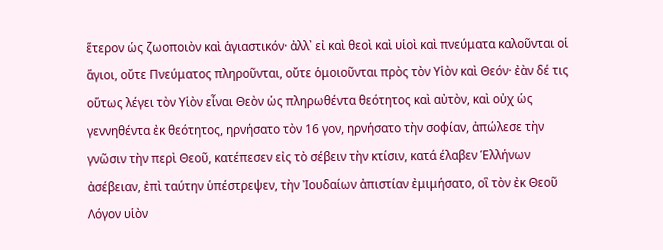ἕτερον ὡς ζωοποιὸν καὶ ἁγιαστικόν· ἀλλ᾽ εἰ καὶ θεοὶ καὶ υἱοὶ καὶ πνεύματα καλοῦνται οἱ ἅγιοι, οὔτε Πνεύματος πληροῦνται, οὔτε ὁμοιοῦνται πρὸς τὸν Υἱὸν καὶ Θεόν· ἐὰν δέ τις οὕτως λέγει τὸν Υἱὸν εἶναι Θεὸν ὡς πληρωθέντα θεότητος καὶ αὐτὸν, καὶ οὐχ ὡς γεννηθέντα ἐκ θεότητος, ηρνήσατο τὸν 16 γον, ηρνήσατο τὴν σοφίαν, ἀπώλεσε τὴν γνῶσιν τὴν περὶ Θεοῦ, κατέπεσεν εἰς τὸ σέβειν τὴν κτίσιν, κατά έλαβεν Ἑλλήνων ἀσέβειαν, ἐπὶ ταύτην ὑπέστρεψεν, τὴν Ἰουδαίων ἀπιστίαν ἐμιμήσατο, οἳ τὸν ἐκ Θεοῦ Λόγον υἱὸν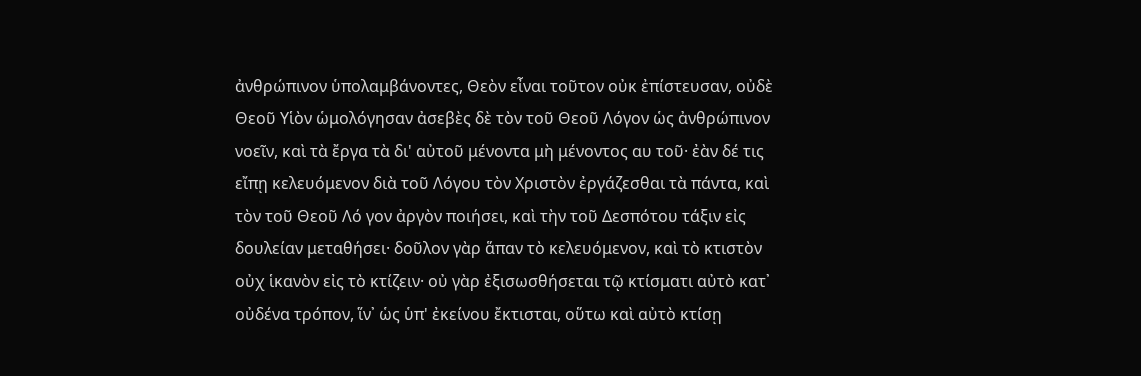ἀνθρώπινον ὑπολαμβάνοντες, Θεὸν εἶναι τοῦτον οὐκ ἐπίστευσαν, οὐδὲ Θεοῦ Υἱὸν ὡμολόγησαν ἀσεβὲς δὲ τὸν τοῦ Θεοῦ Λόγον ὡς ἀνθρώπινον νοεῖν, καὶ τὰ ἔργα τὰ δι' αὐτοῦ μένοντα μὴ μένοντος αυ τοῦ· ἐὰν δέ τις εἴπῃ κελευόμενον διὰ τοῦ Λόγου τὸν Χριστὸν ἐργάζεσθαι τὰ πάντα, καὶ τὸν τοῦ Θεοῦ Λό γον ἀργὸν ποιήσει, καὶ τὴν τοῦ Δεσπότου τάξιν εἰς δουλείαν μεταθήσει· δοῦλον γὰρ ἅπαν τὸ κελευόμενον, καὶ τὸ κτιστὸν οὐχ ἱκανὸν εἰς τὸ κτίζειν· οὐ γὰρ ἐξισωσθήσεται τῷ κτίσματι αὐτὸ κατ᾽ οὐδένα τρόπον, ἵν᾿ ὡς ὑπ' ἐκείνου ἔκτισται, οὕτω καὶ αὐτὸ κτίσῃ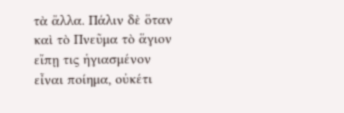τὰ ἄλλα. Πάλιν δὲ ὅταν καὶ τὸ Πνεῦμα τὸ ἅγιον εἴπῃ τις ἡγιασμένον εἶναι ποίημα, οὐκέτι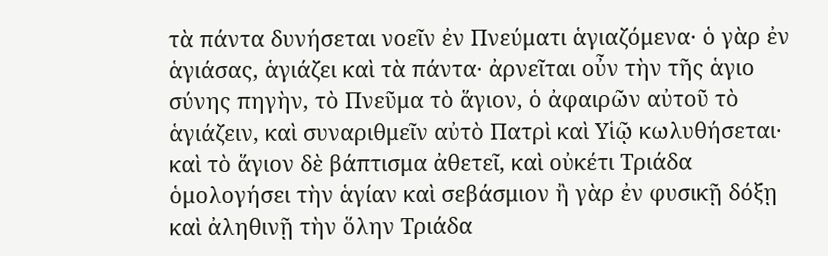τὰ πάντα δυνήσεται νοεῖν ἐν Πνεύματι ἁγιαζόμενα· ὁ γὰρ ἐν ἁγιάσας, ἁγιάζει καὶ τὰ πάντα· ἀρνεῖται οὖν τὴν τῆς ἁγιο σύνης πηγὴν, τὸ Πνεῦμα τὸ ἅγιον, ὁ ἀφαιρῶν αὐτοῦ τὸ ἁγιάζειν, καὶ συναριθμεῖν αὐτὸ Πατρὶ καὶ Υἱῷ κωλυθήσεται· καὶ τὸ ἅγιον δὲ βάπτισμα ἀθετεῖ, καὶ οὐκέτι Τριάδα ὁμολογήσει τὴν ἁγίαν καὶ σεβάσμιον ἢ γὰρ ἐν φυσικῇ δόξῃ καὶ ἀληθινῇ τὴν ὅλην Τριάδα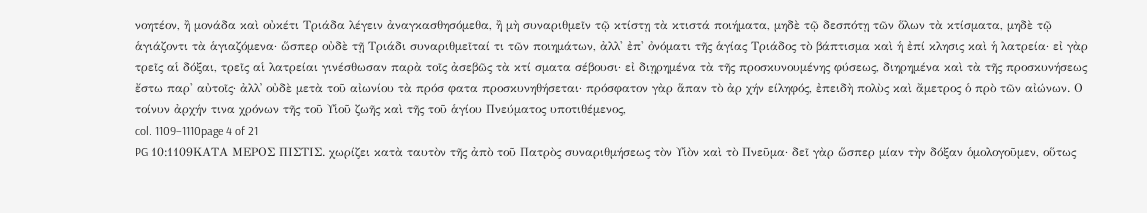νοητέον, ἢ μονάδα καὶ οὐκέτι Τριάδα λέγειν ἀναγκασθησόμεθα, ἢ μὴ συναριθμεῖν τῷ κτίστῃ τὰ κτιστά ποιήματα, μηδὲ τῷ δεσπότῃ τῶν ὅλων τὰ κτίσματα, μηδὲ τῷ ἁγιάζοντι τὰ ἁγιαζόμενα· ὥσπερ οὐδὲ τῇ Τριάδι συναριθμεῖταί τι τῶν ποιημάτων, ἀλλ' ἐπ' ὀνόματι τῆς ἁγίας Τριάδος τὸ βάπτισμα καὶ ἡ ἐπί κλησις καὶ ἡ λατρεία· εἰ γὰρ τρεῖς αἱ δόξαι, τρεῖς αἱ λατρείαι γινέσθωσαν παρὰ τοῖς ἀσεβῶς τὰ κτί σματα σέβουσι· εἰ διῃρημένα τὰ τῆς προσκυνουμένης φύσεως, διηρημένα καὶ τὰ τῆς προσκυνήσεως ἔστω παρ' αὐτοῖς· ἀλλ᾽ οὐδὲ μετὰ τοῦ αἰωνίου τὰ πρόσ φατα προσκυνηθήσεται· πρόσφατον γὰρ ἅπαν τὸ ἀρ χήν είληφός, ἐπειδὴ πολὺς καὶ ἄμετρος ὁ πρὸ τῶν αἰώνων. Ο τοίνυν ἀρχήν τινα χρόνων τῆς τοῦ Υἱοῦ ζωῆς καὶ τῆς τοῦ ἁγίου Πνεύματος υποτιθέμενος,
col. 1109–1110page 4 of 21
PG 10:1109ΚΑΤΑ ΜΕΡΟΣ ΠΙΣΤΙΣ. χωρίζει κατὰ ταυτὸν τῆς ἀπὸ τοῦ Πατρὸς συναριθμήσεως τὸν Υἱὸν καὶ τὸ Πνεῦμα· δεῖ γὰρ ὥσπερ μίαν τὴν δόξαν ὁμολογοῦμεν, οὕτως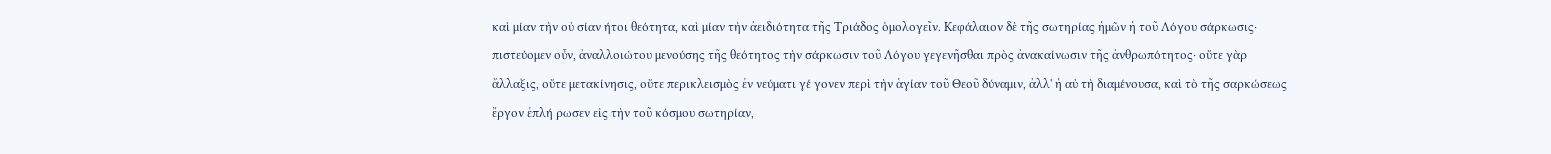καὶ μίαν τὴν οὐ σίαν ήτοι θεότητα, καὶ μίαν τὴν ἀειδιότητα τῆς Τριάδος ὁμολογεῖν. Κεφάλαιον δὲ τῆς σωτηρίας ἡμῶν ἡ τοῦ Λόγου σάρκωσις· πιστεύομεν οὖν, ἀναλλοιώτου μενούσης τῆς θεότητος τὴν σάρκωσιν τοῦ Λόγου γεγενῆσθαι πρὸς ἀνακαίνωσιν τῆς ἀνθρωπότητος· οὔτε γὰρ ἄλλαξις, οὔτε μετακίνησις, οὔτε περικλεισμὸς ἐν νεύματι γέ γονεν περὶ τὴν ἁγίαν τοῦ Θεοῦ δύναμιν, ἀλλ' ἡ αὐ τὴ διαμένουσα, καὶ τὸ τῆς σαρκώσεως ἔργον ἐπλή ρωσεν εἰς τὴν τοῦ κόσμου σωτηρίαν,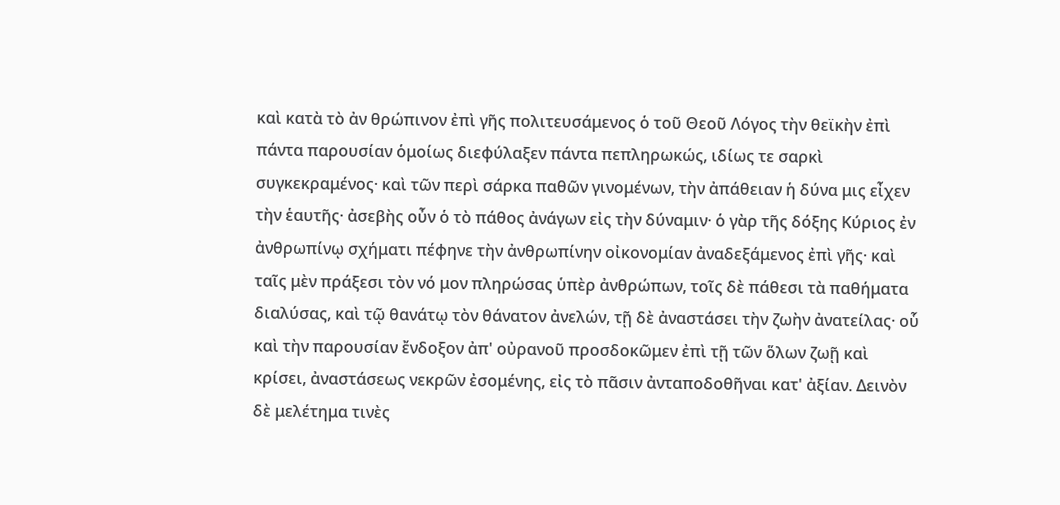καὶ κατὰ τὸ ἀν θρώπινον ἐπὶ γῆς πολιτευσάμενος ὁ τοῦ Θεοῦ Λόγος τὴν θεϊκὴν ἐπὶ πάντα παρουσίαν ὁμοίως διεφύλαξεν πάντα πεπληρωκώς, ιδίως τε σαρκὶ συγκεκραμένος· καὶ τῶν περὶ σάρκα παθῶν γινομένων, τὴν ἀπάθειαν ἡ δύνα μις εἶχεν τὴν ἑαυτῆς· ἀσεβὴς οὖν ὁ τὸ πάθος ἀνάγων εἰς τὴν δύναμιν· ὁ γὰρ τῆς δόξης Κύριος ἐν ἀνθρωπίνῳ σχήματι πέφηνε τὴν ἀνθρωπίνην οἰκονομίαν ἀναδεξάμενος ἐπὶ γῆς· καὶ ταῖς μὲν πράξεσι τὸν νό μον πληρώσας ὑπὲρ ἀνθρώπων, τοῖς δὲ πάθεσι τὰ παθήματα διαλύσας, καὶ τῷ θανάτῳ τὸν θάνατον ἀνελών, τῇ δὲ ἀναστάσει τὴν ζωὴν ἀνατείλας· οὗ καὶ τὴν παρουσίαν ἔνδοξον ἀπ' οὐρανοῦ προσδοκῶμεν ἐπὶ τῇ τῶν ὅλων ζωῇ καὶ κρίσει, ἀναστάσεως νεκρῶν ἐσομένης, εἰς τὸ πᾶσιν ἀνταποδοθῆναι κατ' ἀξίαν. Δεινὸν δὲ μελέτημα τινὲς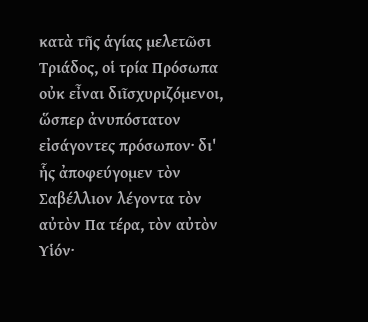κατὰ τῆς ἁγίας μελετῶσι Τριάδος, οἱ τρία Πρόσωπα οὐκ εἶναι διῖσχυριζόμενοι, ὥσπερ ἀνυπόστατον εἰσάγοντες πρόσωπον· δι' ἧς ἀποφεύγομεν τὸν Σαβέλλιον λέγοντα τὸν αὐτὸν Πα τέρα, τὸν αὐτὸν Υἱόν·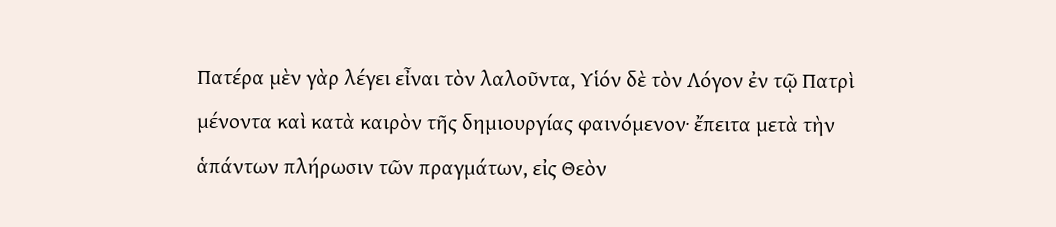Πατέρα μὲν γὰρ λέγει εἶναι τὸν λαλοῦντα, Υἱόν δὲ τὸν Λόγον ἐν τῷ Πατρὶ μένοντα καὶ κατὰ καιρὸν τῆς δημιουργίας φαινόμενον· ἔπειτα μετὰ τὴν ἁπάντων πλήρωσιν τῶν πραγμάτων, εἰς Θεὸν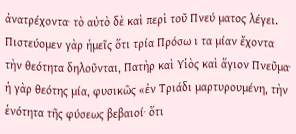ἀνατρέχοντα· τὸ αὐτὸ δὲ καὶ περὶ τοῦ Πνεύ ματος λέγει. Πιστεύομεν γὰρ ἡμεῖς ὅτι τρία Πρόσω ι τα μίαν ἔχοντα τὴν θεότητα δηλοῦνται, Πατὴρ καὶ Υἱὸς καὶ ἅγιον Πνεῦμα· ἡ γὰρ θεότης μία, φυσικῶς «ἐν Τριάδι μαρτυρουμένη, τὴν ἑνότητα τῆς φύσεως βεβαιοί· ὅτι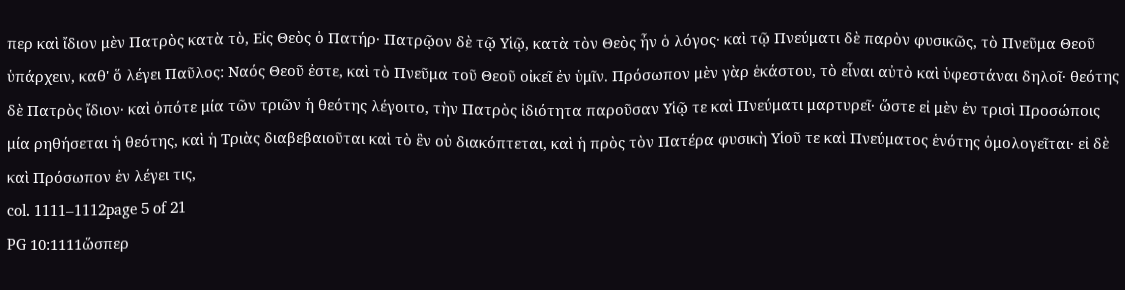περ καὶ ἴδιον μὲν Πατρὸς κατὰ τὸ, Εἰς Θεὸς ὁ Πατήρ· Πατρῷον δὲ τῷ Υἱῷ, κατὰ τὸν Θεὸς ἦν ὁ λόγος· καὶ τῷ Πνεύματι δὲ παρὸν φυσικῶς, τὸ Πνεῦμα Θεοῦ ὑπάρχειν, καθ' ὅ λέγει Παῦλος: Ναός Θεοῦ ἐστε, καὶ τὸ Πνεῦμα τοῦ Θεοῦ οἰκεῖ ἐν ὑμῖν. Πρόσωπον μὲν γὰρ ἑκάστου, τὸ εἶναι αὐτὸ καὶ ὑφεστάναι δηλοῖ· θεότης δὲ Πατρὸς ἴδιον· καὶ ὁπότε μία τῶν τριῶν ἡ θεότης λέγοιτο, τὴν Πατρὸς ἰδιότητα παροῦσαν Υἱῷ τε καὶ Πνεύματι μαρτυρεῖ· ὥστε εἰ μὲν ἐν τρισὶ Προσώποις μία ρηθήσεται ἡ θεότης, καὶ ἡ Τριὰς διαβεβαιοῦται καὶ τὸ ἓν οὐ διακόπτεται, καὶ ἡ πρὸς τὸν Πατέρα φυσικὴ Υἱοῦ τε καὶ Πνεύματος ἑνότης ὁμολογεῖται· εἰ δὲ καὶ Πρόσωπον ἐν λέγει τις,
col. 1111–1112page 5 of 21
PG 10:1111ὥσπερ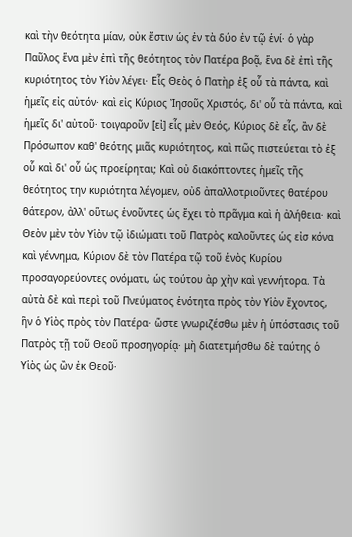καὶ τὴν θεότητα μίαν, οὐκ ἔστιν ὡς ἐν τὰ δύο ἐν τῷ ἑνί· ὁ γὰρ Παῦλος ἕνα μὲν ἐπὶ τῆς θεότητος τὸν Πατέρα βοᾷ, ἕνα δὲ ἐπὶ τῆς κυριότητος τὸν Υἱὸν λέγει· Εἷς Θεὸς ὁ Πατὴρ ἐξ οὗ τὰ πάντα, καὶ ἡμεῖς εἰς αὐτόν· καὶ εἰς Κύριος Ἰησοῦς Χριστός, δι' οὗ τὰ πάντα, καὶ ἡμεῖς δι' αὐτοῦ· τοιγαροῦν [εἰ] εἷς μὲν Θεός, Κύριος δὲ εἷς, ἂν δὲ Πρόσωπον καθ' θεότης μιᾶς κυριότητος, καὶ πῶς πιστεύεται τὸ ἐξ οὗ καὶ δι' οὗ ὡς προείρηται; Καὶ οὐ διακόπτοντες ἡμεῖς τῆς θεότητος την κυριότητα λέγομεν, οὐδ ἀπαλλοτριοῦντες θατέρου θάτερον, ἀλλ' οὕτως ἑνοῦντες ὡς ἔχει τὸ πρᾶγμα καὶ ἡ ἀλήθεια· καὶ Θεὸν μὲν τὸν Υἱὸν τῷ ἰδιώματι τοῦ Πατρὸς καλοῦντες ὡς εἰσ κόνα καὶ γέννημα, Κύριον δὲ τὸν Πατέρα τῷ τοῦ ἑνὸς Κυρίου προσαγορεύοντες ονόματι, ὡς τούτου ἀρ χὴν καὶ γεννήτορα. Τὰ αὐτὰ δὲ καὶ περὶ τοῦ Πνεύματος ἑνότητα πρὸς τὸν Υἱὸν ἔχοντος, ἣν ὁ Υἱὸς πρὸς τὸν Πατέρα· ὥστε γνωριζέσθω μὲν ἡ ὑπόστασις τοῦ Πατρὸς τῇ τοῦ Θεοῦ προσηγορίᾳ· μὴ διατετμήσθω δὲ ταύτης ὁ Υἱὸς ὡς ὢν ἐκ Θεοῦ·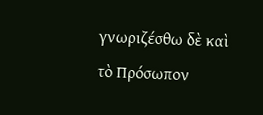γνωριζέσθω δὲ καὶ τὸ Πρόσωπον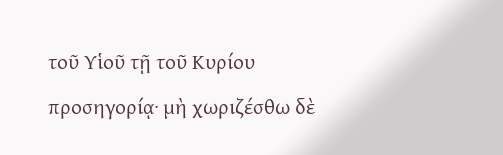τοῦ Υἱοῦ τῇ τοῦ Κυρίου προσηγορίᾳ· μὴ χωριζέσθω δὲ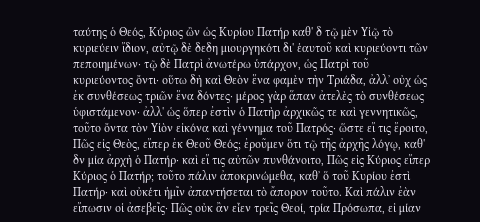ταύτης ὁ Θεός, Κύριος ὢν ὡς Κυρίου Πατήρ καθ' δ τῷ μὲν Υἱῷ τὸ κυριεύειν ἴδιον, αὐτῷ δὲ δεδη μιουργηκότι δι' ἑαυτοῦ καὶ κυριεύοντι τῶν πεποιημένων· τῷ δὲ Πατρὶ ἀνωτέρω ὑπάρχον, ὡς Πατρὶ τοῦ κυριεύοντος ὄντι· οὕτω δὴ καὶ Θεὸν ἕνα φαμὲν τὴν Τριάδα, ἀλλ᾽ οὐχ ὡς ἐκ συνθέσεως τριῶν ἕνα δόντες· μέρος γὰρ ἅπαν ἀτελὲς τὸ συνθέσεως ὑφιστάμενον· ἀλλ' ὡς ὅπερ ἐστὶν ὁ Πατὴρ ἀρχικῶς τε καὶ γεννητικῶς, τοῦτο ὄντα τὸν Υἱὸν εἰκόνα καὶ γέννημα τοῦ Πατρός· ὥστε εἴ τις ἔροιτο, Πῶς εἰς Θεὸς, εἴπερ ἐκ Θεοῦ Θεός; ἐροῦμεν ὅτι τῷ τῆς ἀρχῆς λόγῳ, καθ' δν μία ἀρχὴ ὁ Πατήρ· καὶ εἴ τις αὐτῶν πυνθάνοιτο, Πῶς εἰς Κύριος εἴπερ Κύριος ὁ Πατήρ; τοῦτο πάλιν ἀποκρινώμεθα, καθ᾽ ὅ τοῦ Κυρίου ἐστὶ Πατήρ· καὶ οὐκέτι ἡμῖν ἀπαντήσεται τὸ ἄπορον τοῦτο. Καὶ πάλιν ἐὰν εἴπωσιν οἱ ἀσεβεῖς· Πῶς οὐκ ἂν εἶεν τρεῖς Θεοί, τρία Πρόσωπα, εἰ μίαν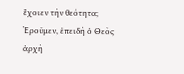ἔχοιεν τὴν θεότητα; Ἐροῦμεν, ἐπειδὴ ὁ Θεὸς ἀρχὴ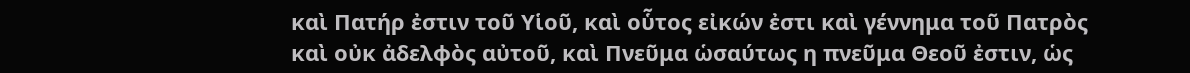καὶ Πατήρ ἐστιν τοῦ Υἱοῦ, καὶ οὗτος εἰκών ἐστι καὶ γέννημα τοῦ Πατρὸς καὶ οὐκ ἀδελφὸς αὐτοῦ, καὶ Πνεῦμα ὡσαύτως η πνεῦμα Θεοῦ ἐστιν, ὡς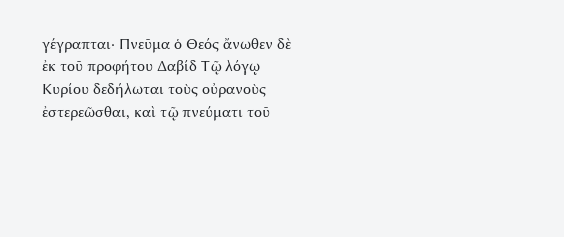γέγραπται· Πνεῦμα ὁ Θεός ἄνωθεν δὲ ἐκ τοῦ προφήτου Δαβίδ Τῷ λόγῳ Κυρίου δεδήλωται τοὺς οὐρανοὺς ἐστερεῶσθαι, καὶ τῷ πνεύματι τοῦ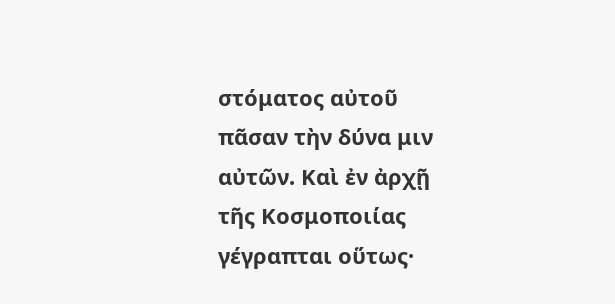στόματος αὐτοῦ πᾶσαν τὴν δύνα μιν αὐτῶν. Καὶ ἐν ἀρχῇ τῆς Κοσμοποιίας γέγραπται οὕτως·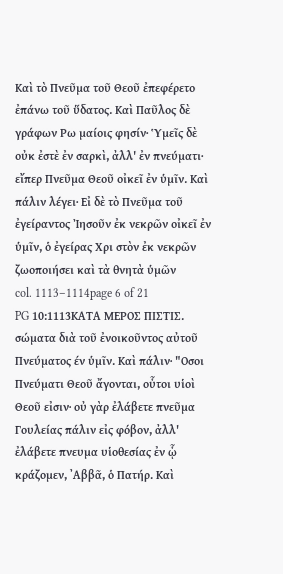Καὶ τὸ Πνεῦμα τοῦ Θεοῦ ἐπεφέρετο ἐπάνω τοῦ ὕδατος. Καὶ Παῦλος δὲ γράφων Ρω μαίοις φησίν· Ὑμεῖς δὲ οὐκ ἐστὲ ἐν σαρκὶ, ἀλλ' ἐν πνεύματι· εἴπερ Πνεῦμα Θεοῦ οἰκεῖ ἐν ὑμῖν. Καὶ πάλιν λέγει· Εἰ δὲ τὸ Πνεῦμα τοῦ ἐγείραντος Ἰησοῦν ἐκ νεκρῶν οἰκεῖ ἐν ὑμῖν, ὁ ἐγείρας Χρι στὸν ἐκ νεκρῶν ζωοποιήσει καὶ τὰ θνητὰ ὑμῶν
col. 1113–1114page 6 of 21
PG 10:1113ΚΑΤΑ ΜΕΡΟΣ ΠΙΣΤΙΣ. σώματα διὰ τοῦ ἐνοικοῦντος αὐτοῦ Πνεύματος έν ὑμῖν. Καὶ πάλιν· "Οσοι Πνεύματι Θεοῦ ἄγονται, οὗτοι υἱοὶ Θεοῦ εἰσιν· οὐ γὰρ ἐλάβετε πνεῦμα Γουλείας πάλιν εἰς φόβον, ἀλλ' ἐλάβετε πνευμα υἱοθεσίας ἐν ᾧ κράζομεν, ᾿Αββᾶ, ὁ Πατήρ. Καὶ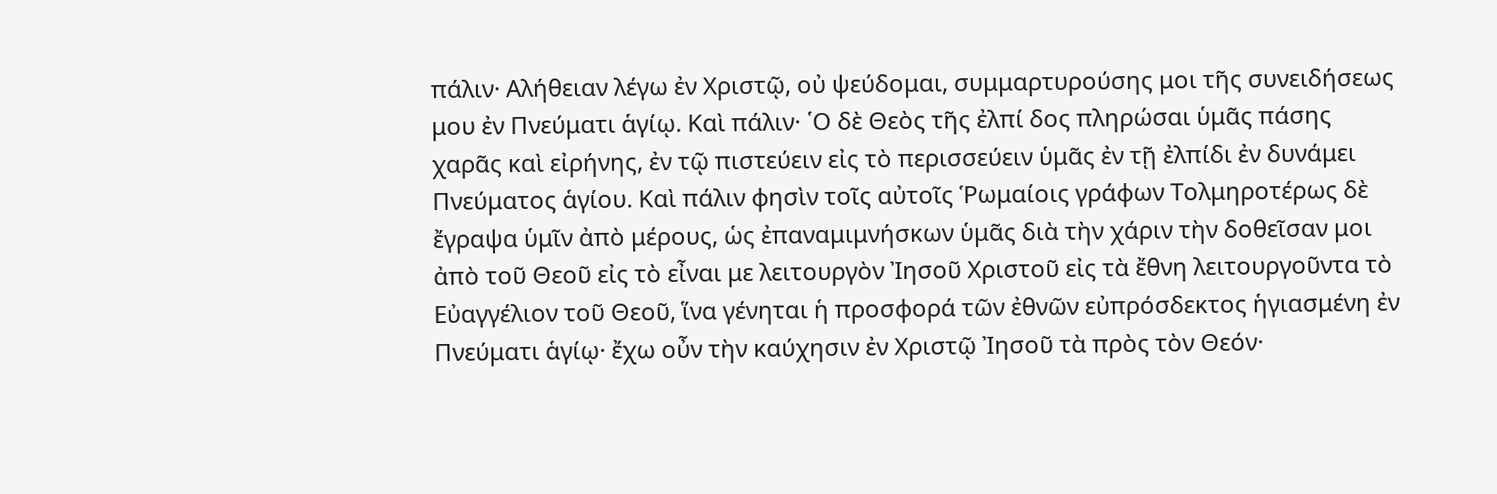πάλιν· Αλήθειαν λέγω ἐν Χριστῷ, οὐ ψεύδομαι, συμμαρτυρούσης μοι τῆς συνειδήσεως μου ἐν Πνεύματι ἁγίῳ. Καὶ πάλιν· ῾Ο δὲ Θεὸς τῆς ἐλπί δος πληρώσαι ὑμᾶς πάσης χαρᾶς καὶ εἰρήνης, ἐν τῷ πιστεύειν εἰς τὸ περισσεύειν ὑμᾶς ἐν τῇ ἐλπίδι ἐν δυνάμει Πνεύματος ἁγίου. Καὶ πάλιν φησὶν τοῖς αὐτοῖς Ῥωμαίοις γράφων Τολμηροτέρως δὲ ἔγραψα ὑμῖν ἀπὸ μέρους, ὡς ἐπαναμιμνήσκων ὑμᾶς διὰ τὴν χάριν τὴν δοθεῖσαν μοι ἀπὸ τοῦ Θεοῦ εἰς τὸ εἶναι με λειτουργὸν Ἰησοῦ Χριστοῦ εἰς τὰ ἔθνη λειτουργοῦντα τὸ Εὐαγγέλιον τοῦ Θεοῦ, ἵνα γένηται ἡ προσφορά τῶν ἐθνῶν εὐπρόσδεκτος ἡγιασμένη ἐν Πνεύματι ἁγίῳ· ἔχω οὖν τὴν καύχησιν ἐν Χριστῷ Ἰησοῦ τὰ πρὸς τὸν Θεόν·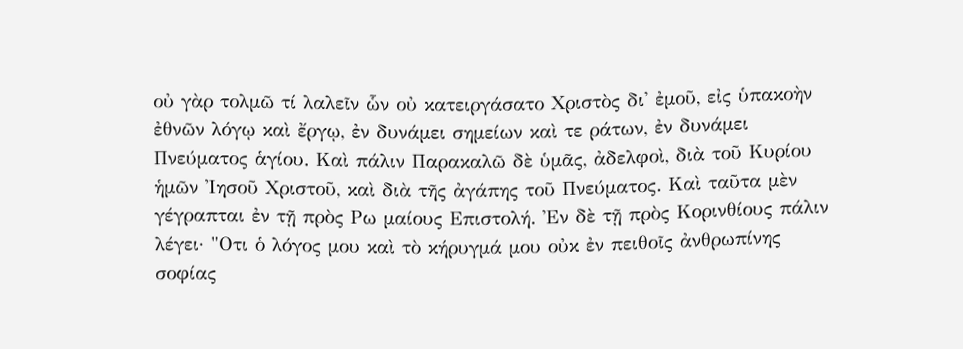οὐ γὰρ τολμῶ τί λαλεῖν ὧν οὐ κατειργάσατο Χριστὸς δι' ἐμοῦ, εἰς ὑπακοὴν ἐθνῶν λόγῳ καὶ ἔργῳ, ἐν δυνάμει σημείων καὶ τε ράτων, ἐν δυνάμει Πνεύματος ἁγίου. Καὶ πάλιν Παρακαλῶ δὲ ὑμᾶς, ἀδελφοὶ, διὰ τοῦ Κυρίου ἡμῶν Ἰησοῦ Χριστοῦ, καὶ διὰ τῆς ἀγάπης τοῦ Πνεύματος. Καὶ ταῦτα μὲν γέγραπται ἐν τῇ πρὸς Ρω μαίους Επιστολή. Ἐν δὲ τῇ πρὸς Κορινθίους πάλιν λέγει· "Οτι ὁ λόγος μου καὶ τὸ κήρυγμά μου οὐκ ἐν πειθοῖς ἀνθρωπίνης σοφίας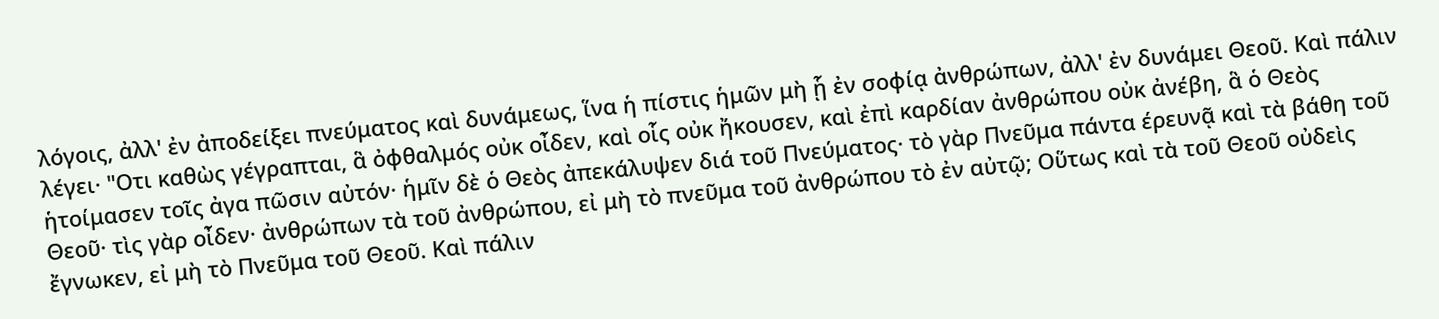λόγοις, ἀλλ' ἐν ἀποδείξει πνεύματος καὶ δυνάμεως, ἵνα ἡ πίστις ἡμῶν μὴ ᾗ ἐν σοφίᾳ ἀνθρώπων, ἀλλ' ἐν δυνάμει Θεοῦ. Καὶ πάλιν λέγει· "Οτι καθὼς γέγραπται, ἃ ὀφθαλμός οὐκ οἶδεν, καὶ οἷς οὐκ ἤκουσεν, καὶ ἐπὶ καρδίαν ἀνθρώπου οὐκ ἀνέβη, ἃ ὁ Θεὸς ἡτοίμασεν τοῖς ἀγα πῶσιν αὐτόν· ἡμῖν δὲ ὁ Θεὸς ἀπεκάλυψεν διά τοῦ Πνεύματος· τὸ γὰρ Πνεῦμα πάντα έρευνᾷ καὶ τὰ βάθη τοῦ Θεοῦ· τὶς γὰρ οἶδεν· ἀνθρώπων τὰ τοῦ ἀνθρώπου, εἰ μὴ τὸ πνεῦμα τοῦ ἀνθρώπου τὸ ἐν αὐτῷ; Οὕτως καὶ τὰ τοῦ Θεοῦ οὐδεὶς ἔγνωκεν, εἰ μὴ τὸ Πνεῦμα τοῦ Θεοῦ. Καὶ πάλιν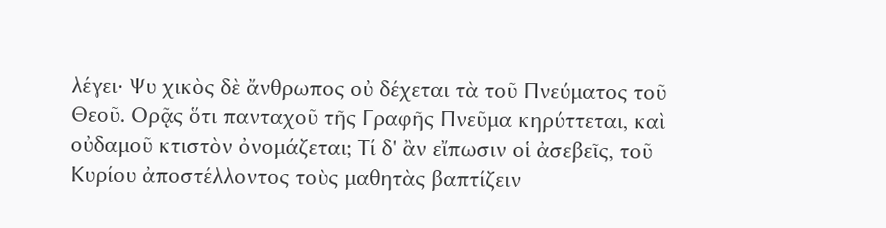λέγει· Ψυ χικὸς δὲ ἄνθρωπος οὐ δέχεται τὰ τοῦ Πνεύματος τοῦ Θεοῦ. Ορᾷς ὅτι πανταχοῦ τῆς Γραφῆς Πνεῦμα κηρύττεται, καὶ οὐδαμοῦ κτιστὸν ὀνομάζεται; Τί δ' ἂν εἴπωσιν οἱ ἀσεβεῖς, τοῦ Κυρίου ἀποστέλλοντος τοὺς μαθητὰς βαπτίζειν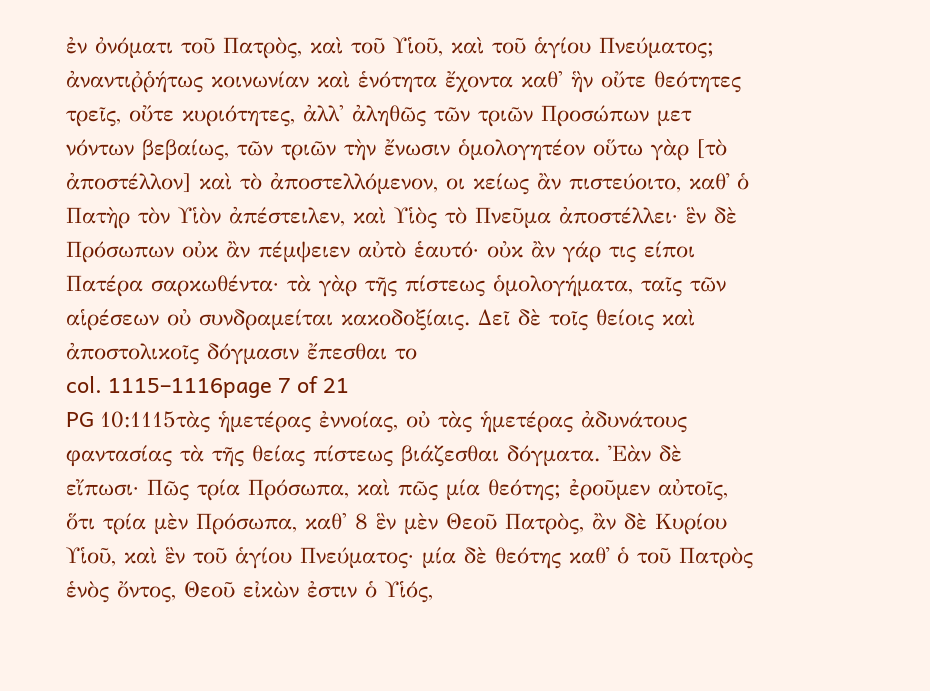ἐν ὀνόματι τοῦ Πατρὸς, καὶ τοῦ Υἱοῦ, καὶ τοῦ ἁγίου Πνεύματος; ἀναντιῤῥήτως κοινωνίαν καὶ ἑνότητα ἔχοντα καθ' ἣν οὔτε θεότητες τρεῖς, οὔτε κυριότητες, ἀλλ' ἀληθῶς τῶν τριῶν Προσώπων μετ νόντων βεβαίως, τῶν τριῶν τὴν ἔνωσιν ὁμολογητέον οὕτω γὰρ [τὸ ἀποστέλλον] καὶ τὸ ἀποστελλόμενον, οι κείως ἂν πιστεύοιτο, καθ᾽ ὁ Πατὴρ τὸν Υἱὸν ἀπέστειλεν, καὶ Υἱὸς τὸ Πνεῦμα ἀποστέλλει· ἓν δὲ Πρόσωπων οὐκ ἂν πέμψειεν αὐτὸ ἑαυτό· οὐκ ἂν γάρ τις είποι Πατέρα σαρκωθέντα· τὰ γὰρ τῆς πίστεως ὁμολογήματα, ταῖς τῶν αἱρέσεων οὐ συνδραμείται κακοδοξίαις. Δεῖ δὲ τοῖς θείοις καὶ ἀποστολικοῖς δόγμασιν ἔπεσθαι το
col. 1115–1116page 7 of 21
PG 10:1115τὰς ἡμετέρας ἐννοίας, οὐ τὰς ἡμετέρας ἀδυνάτους φαντασίας τὰ τῆς θείας πίστεως βιάζεσθαι δόγματα. Ἐὰν δὲ εἴπωσι· Πῶς τρία Πρόσωπα, καὶ πῶς μία θεότης; ἐροῦμεν αὐτοῖς, ὅτι τρία μὲν Πρόσωπα, καθ' 8 ἓν μὲν Θεοῦ Πατρὸς, ἂν δὲ Κυρίου Υἱοῦ, καὶ ἓν τοῦ ἁγίου Πνεύματος· μία δὲ θεότης καθ᾽ ὁ τοῦ Πατρὸς ἑνὸς ὄντος, Θεοῦ εἰκὼν ἐστιν ὁ Υἱός,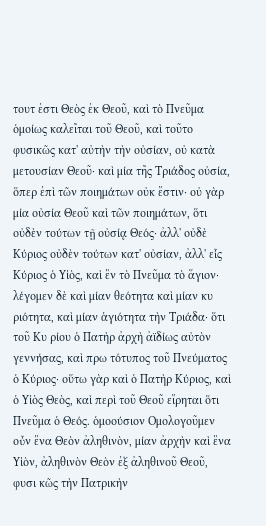τουτ ἐστι Θεὸς ἐκ Θεοῦ, καὶ τὸ Πνεῦμα ὁμοίως καλεῖται τοῦ Θεοῦ, καὶ τοῦτο φυσικῶς κατ' αὐτὴν τὴν οὐσίαν, οὐ κατὰ μετουσίαν Θεοῦ· καὶ μία τῆς Τριάδος οὐσία, ὅπερ ἐπὶ τῶν ποιημάτων οὐκ ἔστιν· οὐ γὰρ μία οὐσία Θεοῦ καὶ τῶν ποιημάτων, ὅτι οὐδὲν τούτων τῇ οὐσίᾳ Θεός· ἀλλ' οὐδὲ Κύριος οὐδὲν τούτων κατ' οὐσίαν, ἀλλ' εἷς Κύριος ὁ Υἱὸς, καὶ ἓν τὸ Πνεῦμα τὸ ἅγιον· λέγομεν δὲ καὶ μίαν θεότητα καὶ μίαν κυ ριότητα, καὶ μίαν ἁγιότητα τὴν Τριάδα· ὅτι τοῦ Κυ ρίου ὁ Πατὴρ ἀρχὴ ἀϊδίως αὐτὸν γεννήσας, καὶ πρω τότυπος τοῦ Πνεύματος ὁ Κύριος· οὕτω γὰρ καὶ ὁ Πατὴρ Κύριος, καὶ ὁ Υἱὸς Θεὸς, καὶ περὶ τοῦ Θεοῦ εἴρηται ὅτι Πνεῦμα ὁ Θεός. ὁμοούσιον Ομολογοῦμεν οὖν ἕνα Θεὸν ἀληθινὸν, μίαν ἀρχὴν καὶ ἕνα Υἱὸν, ἀληθινὸν Θεὸν ἐξ ἀληθινοῦ Θεοῦ, φυσι κῶς τὴν Πατρικὴν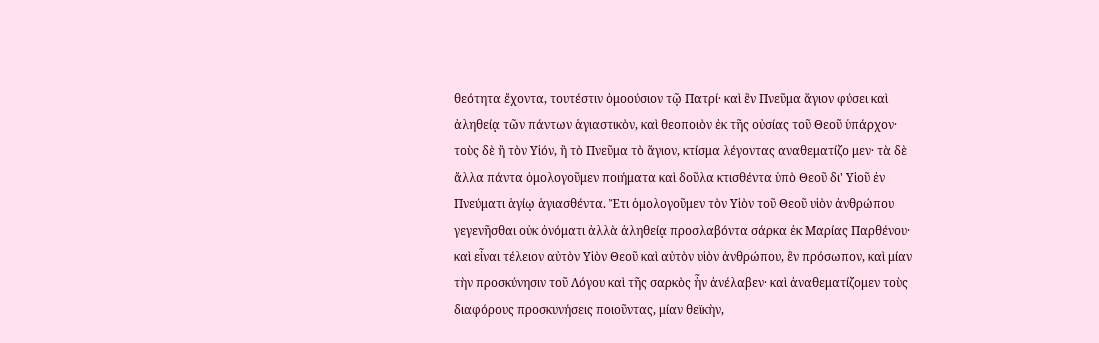θεότητα ἔχοντα, τουτέστιν ὁμοούσιον τῷ Πατρί· καὶ ἓν Πνεῦμα ἅγιον φύσει καὶ ἀληθείᾳ τῶν πάντων ἁγιαστικὸν, καὶ θεοποιὸν ἐκ τῆς οὐσίας τοῦ Θεοῦ ὑπάρχον· τοὺς δὲ ἢ τὸν Υἱόν, ἢ τὸ Πνεῦμα τὸ ἅγιον, κτίσμα λέγοντας αναθεματίζο μεν· τὰ δὲ ἄλλα πάντα ὁμολογοῦμεν ποιήματα καὶ δοῦλα κτισθέντα ὑπὸ Θεοῦ δι' Υἱοῦ ἐν Πνεύματι ἁγίῳ ἁγιασθέντα. Ἔτι ὁμολογοῦμεν τὸν Υἱὸν τοῦ Θεοῦ υἱὸν ἀνθρώπου γεγενῆσθαι οὐκ ὀνόματι ἀλλὰ ἀληθείᾳ προσλαβόντα σάρκα ἐκ Μαρίας Παρθένου· καὶ εἶναι τέλειον αὐτὸν Υἱὸν Θεοῦ καὶ αὐτὸν υἱὸν ἀνθρώπου, ἓν πρόσωπον, καὶ μίαν τὴν προσκύνησιν τοῦ Λόγου καὶ τῆς σαρκὸς ἦν ἀνέλαβεν· καὶ ἀναθεματίζομεν τοὺς διαφόρους προσκυνήσεις ποιοῦντας, μίαν θεϊκὴν,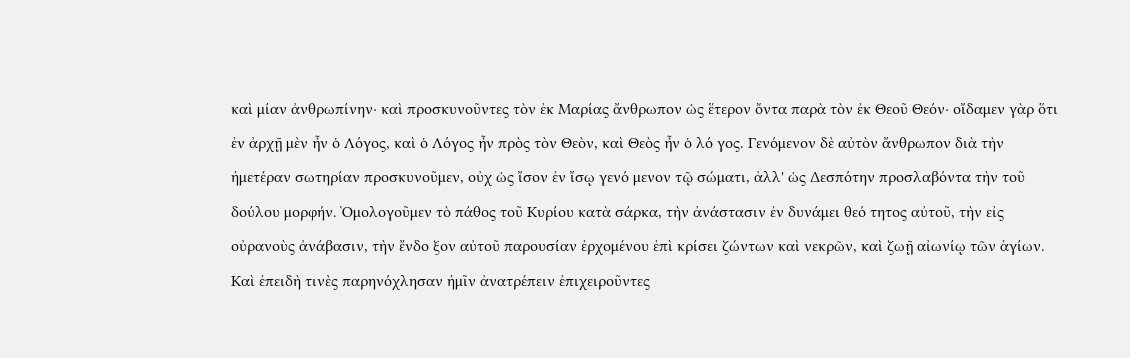καὶ μίαν ἀνθρωπίνην· καὶ προσκυνοῦντες τὸν ἐκ Μαρίας ἄνθρωπον ὡς ἕτερον ὄντα παρὰ τὸν ἐκ Θεοῦ Θεόν· οἴδαμεν γὰρ ὅτι ἐν ἀρχῇ μὲν ἦν ὁ Λόγος, καὶ ὁ Λόγος ἦν πρὸς τὸν Θεὸν, καὶ Θεὸς ἦν ὁ λό γος. Γενόμενον δὲ αὐτὸν ἄνθρωπον διὰ τὴν ἡμετέραν σωτηρίαν προσκυνοῦμεν, οὐχ ὡς ἴσον ἐν ἴσῳ γενό μενον τῷ σώματι, ἀλλ' ὡς Δεσπότην προσλαβόντα τὴν τοῦ δούλου μορφήν. Ὁμολογοῦμεν τὸ πάθος τοῦ Κυρίου κατὰ σάρκα, τὴν ἀνάστασιν ἐν δυνάμει θεό τητος αὐτοῦ, τὴν εἰς οὐρανοὺς ἀνάβασιν, τὴν ἔνδο ξον αὐτοῦ παρουσίαν ἐρχομένου ἐπὶ κρίσει ζώντων καὶ νεκρῶν, καὶ ζωῇ αἰωνίῳ τῶν ἁγίων. Καὶ ἐπειδὴ τινὲς παρηνόχλησαν ἡμῖν ἀνατρέπειν ἐπιχειροῦντες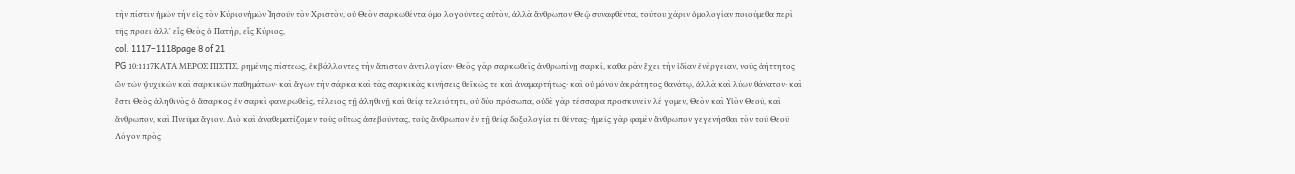τὴν πίστιν ἡμῶν τὴν εἰς τὸν Κύριονἡμῶν Ἰησοῦν τὸν Χριστὸν, οὐ Θεὸν σαρκωθέντα όμο λογοῦντες αὐτὸν, ἀλλὰ ἄνθρωπον Θεῷ συναφθέντα, τούτου χάριν ὁμολογίαν ποιούμεθα περὶ τῆς προει ἀλλ' εἷς Θεὸς ὁ Πατὴρ, εἷς Κύριος,
col. 1117–1118page 8 of 21
PG 10:1117ΚΑΤΑ ΜΕΡΟΣ ΠΙΣΤΙΣ. ρημένης πίστεως, ἐκβάλλοντες τὴν ἄπιστον ἀντιλογίαν· Θεὸς γὰρ σαρκωθεὶς ἀνθρωπίνῃ σαρκί, καθα ρὰν ἔχει τὴν ἰδίαν ἐνέργειαν, νοῦς ἀήττητος ὢν τῶν ψυχικῶν καὶ σαρκικῶν παθημάτων· καὶ ἄγων τὴν σάρκα καὶ τὰς σαρκικὰς κινήσεις θεϊκῶς τε καὶ ἀναμαρτήτως· καὶ οὐ μόνον ἀκράτητος θανάτῳ, ἀλλὰ καὶ λύων θάνατον· καὶ ἔστι Θεὸς ἀληθινὸς ὁ ἄσαρκος ἐν σαρκὶ φανερωθεὶς, τέλειος τῇ ἀληθινῇ καὶ θείᾳ τελειότητι, οὐ δύο πρόσωπα, οὐδὲ γὰρ τέσσαρα προσκυνεῖν λέ γομεν, Θεὸν καὶ Υἱὸν Θεοῦ, καὶ ἄνθρωπον, καὶ Πνεῦμα ἅγιον. Διὸ καὶ ἀναθεματίζομεν τοὺς οὕτως ἀσεβοῦντας, τοὺς ἄνθρωπον ἐν τῇ θείᾳ δοξολογία τι θέντας· ἡμεῖς γὰρ φαμὲν ἄνθρωπον γεγενήσθαι τὸν τοῦ Θεοῦ Λόγον πρὸς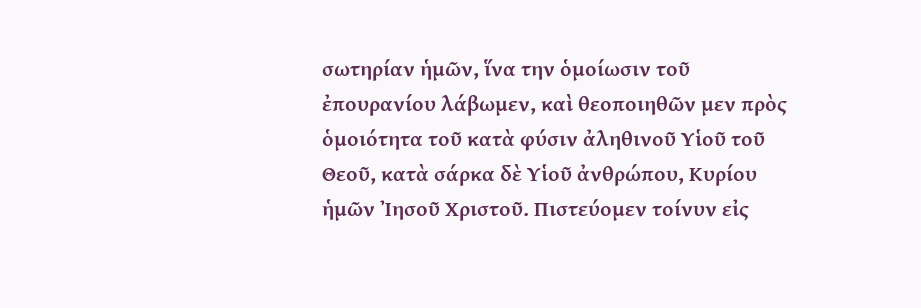σωτηρίαν ἡμῶν, ἵνα την ὁμοίωσιν τοῦ ἐπουρανίου λάβωμεν, καὶ θεοποιηθῶν μεν πρὸς ὁμοιότητα τοῦ κατὰ φύσιν ἀληθινοῦ Υἱοῦ τοῦ Θεοῦ, κατὰ σάρκα δὲ Υἱοῦ ἀνθρώπου, Κυρίου ἡμῶν Ἰησοῦ Χριστοῦ. Πιστεύομεν τοίνυν εἰς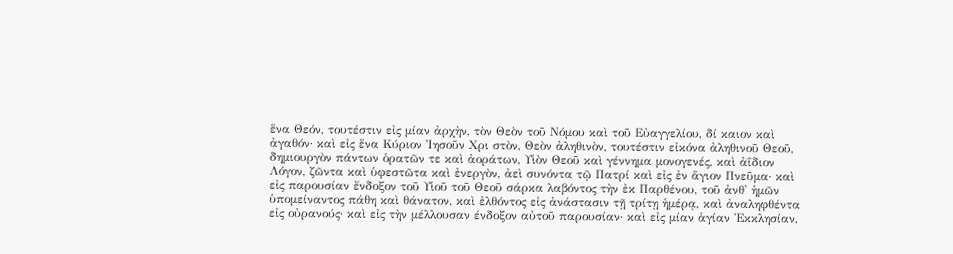ἕνα Θεόν, τουτέστιν εἰς μίαν ἀρχὴν, τὸν Θεὸν τοῦ Νόμου καὶ τοῦ Εὐαγγελίου, δί καιον καὶ ἀγαθόν· καὶ εἰς ἕνα Κύριον Ἰησοῦν Χρι στὸν, Θεὸν ἀληθινὸν, τουτέστιν εἰκόνα ἀληθινοῦ Θεοῦ, δημιουργὸν πάντων ὁρατῶν τε καὶ ἀοράτων, Υἱὸν Θεοῦ καὶ γέννημα μονογενές, καὶ ἀΐδιον Λόγον, ζῶντα καὶ ὑφεστῶτα καὶ ἐνεργὸν, ἀεὶ συνόντα τῷ Πατρί καὶ εἰς ἐν ἅγιον Πνεῦμα· καὶ εἰς παρουσίαν ἔνδοξον τοῦ Υἱοῦ τοῦ Θεοῦ σάρκα λαβόντος τὴν ἐκ Παρθένου, τοῦ ἀνθ' ἡμῶν ὑπομείναντος πάθη καὶ θάνατον, καὶ ἐλθόντος εἰς ἀνάστασιν τῇ τρίτῃ ἡμέρᾳ, καὶ ἀναληφθέντα εἰς οὐρανούς· καὶ εἰς τὴν μέλλουσαν ένδοξον αὐτοῦ παρουσίαν· καὶ εἰς μίαν ἁγίαν Ἐκκλησίαν,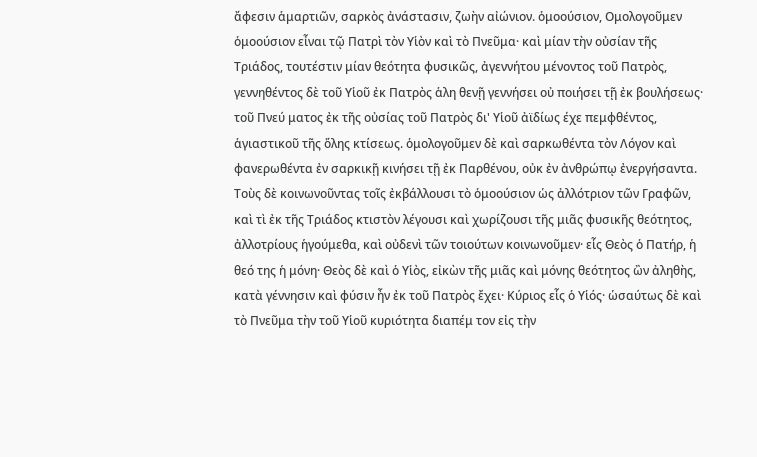ἄφεσιν ἁμαρτιῶν, σαρκὸς ἀνάστασιν, ζωὴν αἰώνιον. ὁμοούσιον, Ομολογοῦμεν ὁμοούσιον εἶναι τῷ Πατρὶ τὸν Υἱὸν καὶ τὸ Πνεῦμα· καὶ μίαν τὴν οὐσίαν τῆς Τριάδος, τουτέστιν μίαν θεότητα φυσικῶς, ἀγεννήτου μένοντος τοῦ Πατρὸς, γεννηθέντος δὲ τοῦ Υἱοῦ ἐκ Πατρὸς ἁλη θενῇ γεννήσει οὐ ποιήσει τῇ ἐκ βουλήσεως· τοῦ Πνεύ ματος ἐκ τῆς οὐσίας τοῦ Πατρὸς δι' Υἱοῦ ἀϊδίως έχε πεμφθέντος, ἁγιαστικοῦ τῆς ὅλης κτίσεως. ὁμολογοῦμεν δὲ καὶ σαρκωθέντα τὸν Λόγον καὶ φανερωθέντα ἐν σαρκικῇ κινήσει τῇ ἐκ Παρθένου, οὐκ ἐν ἀνθρώπῳ ἐνεργήσαντα. Τοὺς δὲ κοινωνοῦντας τοῖς ἐκβάλλουσι τὸ ὁμοούσιον ὡς ἀλλότριον τῶν Γραφῶν, καὶ τὶ ἐκ τῆς Τριάδος κτιστὸν λέγουσι καὶ χωρίζουσι τῆς μιᾶς φυσικῆς θεότητος, ἀλλοτρίους ἡγούμεθα, καὶ οὐδενὶ τῶν τοιούτων κοινωνοῦμεν· εἷς Θεὸς ὁ Πατήρ, ἡ θεό της ἡ μόνη· Θεὸς δὲ καὶ ὁ Υἱὸς, εἰκὼν τῆς μιᾶς καὶ μόνης θεότητος ὢν ἀληθὴς, κατὰ γέννησιν καὶ φύσιν ἦν ἐκ τοῦ Πατρὸς ἔχει· Κύριος εἷς ὁ Υἱός· ὡσαύτως δὲ καὶ τὸ Πνεῦμα τὴν τοῦ Υἱοῦ κυριότητα διαπέμ τον εἰς τὴν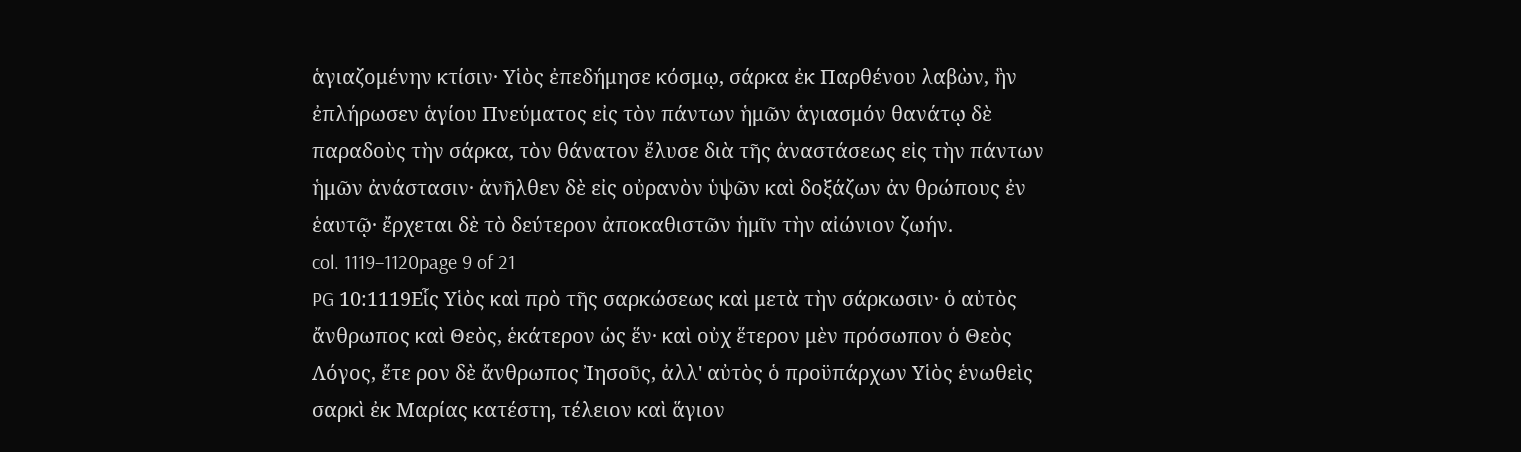ἁγιαζομένην κτίσιν· Υἱὸς ἐπεδήμησε κόσμῳ, σάρκα ἐκ Παρθένου λαβὼν, ἣν ἐπλήρωσεν ἁγίου Πνεύματος εἰς τὸν πάντων ἡμῶν ἁγιασμόν θανάτῳ δὲ παραδοὺς τὴν σάρκα, τὸν θάνατον ἔλυσε διὰ τῆς ἀναστάσεως εἰς τὴν πάντων ἡμῶν ἀνάστασιν· ἀνῆλθεν δὲ εἰς οὐρανὸν ὑψῶν καὶ δοξάζων ἀν θρώπους ἐν ἑαυτῷ· ἔρχεται δὲ τὸ δεύτερον ἀποκαθιστῶν ἡμῖν τὴν αἰώνιον ζωήν.
col. 1119–1120page 9 of 21
PG 10:1119Εἷς Υἱὸς καὶ πρὸ τῆς σαρκώσεως καὶ μετὰ τὴν σάρκωσιν· ὁ αὐτὸς ἄνθρωπος καὶ Θεὸς, ἑκάτερον ὡς ἕν· καὶ οὐχ ἕτερον μὲν πρόσωπον ὁ Θεὸς Λόγος, ἔτε ρον δὲ ἄνθρωπος Ἰησοῦς, ἀλλ' αὐτὸς ὁ προϋπάρχων Υἱὸς ἑνωθεὶς σαρκὶ ἐκ Μαρίας κατέστη, τέλειον καὶ ἅγιον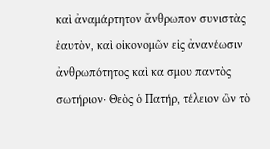καὶ ἀναμάρτητον ἄνθρωπον συνιστὰς ἑαυτὸν, καὶ οἰκονομῶν εἰς ἀνανέωσιν ἀνθρωπότητος καὶ κα σμου παντὸς σωτήριον· Θεὸς ὁ Πατήρ, τέλειον ὢν τὸ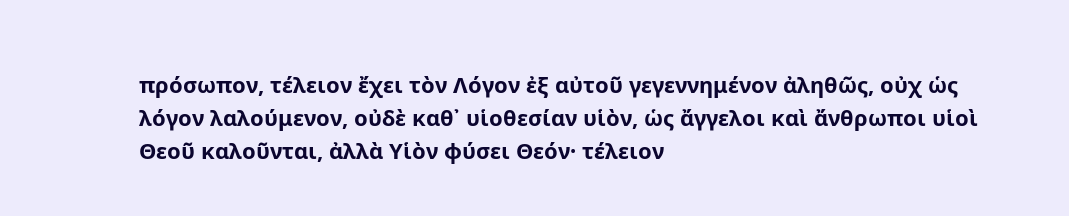πρόσωπον, τέλειον ἔχει τὸν Λόγον ἐξ αὐτοῦ γεγεννημένον ἀληθῶς, οὐχ ὡς λόγον λαλούμενον, οὐδὲ καθ᾿ υἱοθεσίαν υἱὸν, ὡς ἄγγελοι καὶ ἄνθρωποι υἱοὶ Θεοῦ καλοῦνται, ἀλλὰ Υἱὸν φύσει Θεόν· τέλειον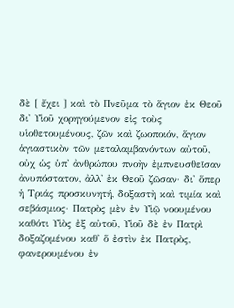δὲ [ ἔχει ] καὶ τὸ Πνεῦμα τὸ ἅγιον ἐκ Θεοῦ δι' Υἱοῦ χορηγούμενον εἰς τοὺς υἱοθετουμένους, ζῶν καὶ ζωοποιόν, ἅγιον ἁγιαστικὸν τῶν μεταλαμβανόντων αὐτοῦ, οὐχ ὡς ὑπ' ἀνθρώπου πνοὴν ἐμπνευσθεῖσαν ἀνυπόστατον, ἀλλ' ἐκ Θεοῦ ζῶσαν· δι' ὅπερ ἡ Τριάς προσκυνητή, δοξαστὴ καὶ τιμία καὶ σεβάσμιος· Πατρὸς μὲν ἐν Υἱῷ νοουμένου καθότι Υἱὸς ἐξ αὐτοῦ, Υἱοῦ δὲ ἐν Πατρὶ δοξαζομένου καθ᾽ ὅ ἐστὶν ἐκ Πατρὸς, φανερουμένου ἐν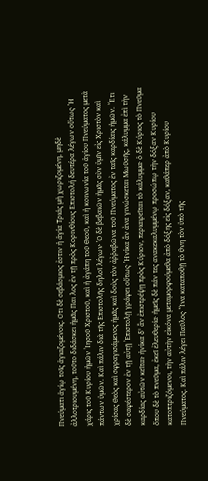Πνεύματι ἁγίῳ τοῖς ἁγιαζομένοις. Οτι δὲ σεβάσμιος ἐστιν ἡ ἁγία Τριάς μὴ χωριζομένη, μηδὲ ἀλλοτριουμένη, τοῦτο διδάσκει ἡμᾶς Παι λος ἐν τῇ πρὸς Κορινθίους Επιστολή δευτέρα λέγων οὕτως· Ἡ χάρις τοῦ Κυρίου ἡμῶν Ἰησοῦ Χριστοῦ, καὶ ἡ ἀγάπη τοῦ Θεοῦ, καὶ ἡ κοινωνία τοῦ ἁγίου Πνεύματος μετὰ πάντων ὑμῶν. Καὶ πάλιν διὰ τῆς Επιστολῆς δηλοῖ λέγων· Ὁ δὲ βεβαιῶν ἡμᾶς σὺν ὑμῖν εἰς Χριστὸν καὶ χρίσας Θεὸς καὶ σφραγισάμενος ἡμᾶς καὶ δοὺς τὸν ἀῤῥαβῶνα τοῦ Πνεύματος ἐν ταῖς καρδίαις ἡμῶν. Ἔτι δὲ σαφέστερον ἐν τῇ αὐτῇ Ἐπιστολῇ γράφει οὕτως· Ἡνίκα ἂν ἀνα γινώσκεται Μωϋσῆς, κάλυμμα ἐπὶ τὴν καρδίας αὐτῶν κεῖται· ἡνίκα δ' ἂν ἐπιστρέψῃ πρὸς Κύριον, περιαιρεῖται τὸ κάλυμμα· ὁ δὲ Κύριος τὸ Πνεῦμα ὅπου δὲ τὸ πνεῦμα, ἐκεῖ ἐλευθερία· ἡμεῖς δὲ πάν τες ανακεκαλυμμένῳ προσώπῳ τὴν δόξαν Κυρίου κατοπτριζόμενοι, τὴν αὐτὴν εἰκόνα μεταμορφούμεθα ἀπὸ δόξης εἰς δόξαν, καθάπερ ἀπὸ Κυρίου Πνεύματος. Καὶ πάλιν λέγει Παῦλος· Ἵνα καταποθῇ τὸ θνη τὸν ὑπὸ τῆς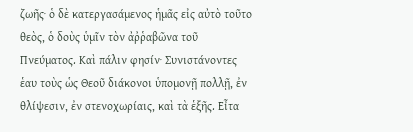ζωῆς· ὁ δὲ κατεργασάμενος ἡμᾶς εἰς αὐτὸ τοῦτο θεὸς, ὁ δοὺς ὑμῖν τὸν ἀῤῥαβῶνα τοῦ Πνεύματος. Καὶ πάλιν φησίν· Συνιστάνοντες ἑαυ τοὺς ὡς Θεοῦ διάκονοι ὑπομονῇ πολλῇ, ἐν θλίψεσιν, ἐν στενοχωρίαις, καὶ τὰ ἑξῆς. Εἶτα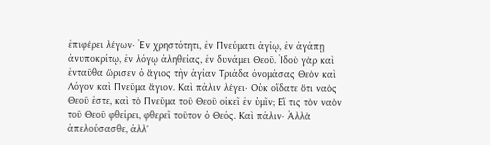ἐπιφέρει λέγων· Ἐν χρηστότητι, ἐν Πνεύματι ἁγίῳ, ἐν ἀγάπῃ ἀνυποκρίτῳ, ἐν λόγῳ ἀληθείας, ἐν δυνάμει Θεοῦ. Ἰδοὺ γὰρ καὶ ἐνταῦθα ὥρισεν ὁ ἅγιος τὴν ἁγίαν Τριάδα ὀνομάσας Θεὸν καὶ Λόγον καὶ Πνεῦμα ἅγιον. Καὶ πάλιν λέγει· Οὐκ οἴδατε ὅτι ναὸς Θεοῦ ἐστε, καὶ τὸ Πνεῦμα τοῦ Θεοῦ οἰκεῖ ἐν ὑμῖν; Εἴ τις τὸν ναὸν τοῦ Θεοῦ φθείρει, φθερεῖ τοῦτον ὁ Θεός. Καὶ πάλιν· Ἀλλὰ ἀπελούσασθε, ἀλλ'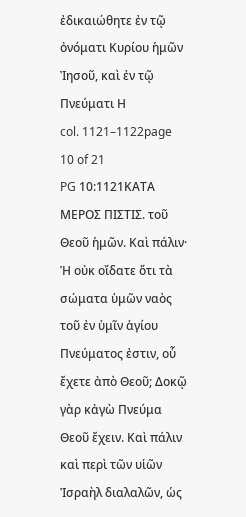ἐδικαιώθητε ἐν τῷ ὀνόματι Κυρίου ἡμῶν Ἰησοῦ, καὶ ἐν τῷ Πνεύματι Η
col. 1121–1122page 10 of 21
PG 10:1121ΚΑΤΑ ΜΕΡΟΣ ΠΙΣΤΙΣ. τοῦ Θεοῦ ἡμῶν. Καὶ πάλιν· Ἡ οὐκ οἴδατε ὅτι τὰ σώματα ὑμῶν ναὸς τοῦ ἐν ὑμῖν ἁγίου Πνεύματος ἐστιν, οὗ ἔχετε ἀπὸ Θεοῦ; Δοκῷ γὰρ κἀγὼ Πνεύμα Θεοῦ ἔχειν. Καὶ πάλιν καὶ περὶ τῶν υἱῶν Ἰσραὴλ διαλαλῶν, ὡς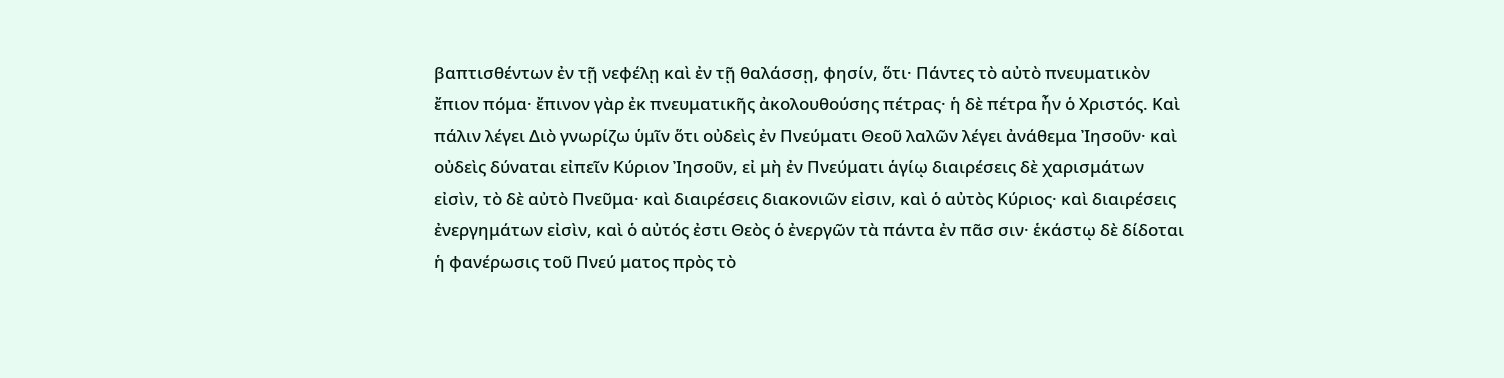βαπτισθέντων ἐν τῇ νεφέλῃ καὶ ἐν τῇ θαλάσσῃ, φησίν, ὅτι· Πάντες τὸ αὐτὸ πνευματικὸν ἔπιον πόμα· ἔπινον γὰρ ἐκ πνευματικῆς ἀκολουθούσης πέτρας· ἡ δὲ πέτρα ἦν ὁ Χριστός. Καὶ πάλιν λέγει Διὸ γνωρίζω ὑμῖν ὅτι οὐδεὶς ἐν Πνεύματι Θεοῦ λαλῶν λέγει ἀνάθεμα Ἰησοῦν· καὶ οὐδεὶς δύναται εἰπεῖν Κύριον Ἰησοῦν, εἰ μὴ ἐν Πνεύματι ἁγίῳ διαιρέσεις δὲ χαρισμάτων εἰσὶν, τὸ δὲ αὐτὸ Πνεῦμα· καὶ διαιρέσεις διακονιῶν εἰσιν, καὶ ὁ αὐτὸς Κύριος· καὶ διαιρέσεις ἐνεργημάτων εἰσὶν, καὶ ὁ αὐτός ἐστι Θεὸς ὁ ἐνεργῶν τὰ πάντα ἐν πᾶσ σιν· ἑκάστῳ δὲ δίδοται ἡ φανέρωσις τοῦ Πνεύ ματος πρὸς τὸ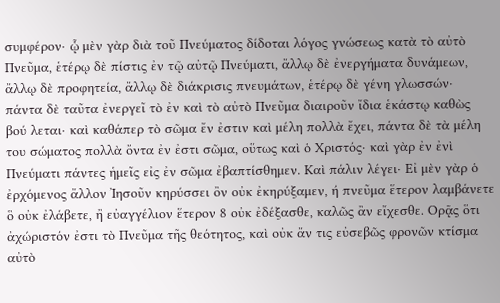συμφέρον· ᾧ μὲν γὰρ διὰ τοῦ Πνεύματος δίδοται λόγος γνώσεως κατὰ τὸ αὐτὸ Πνεῦμα, ἑτέρῳ δὲ πίστις ἐν τῷ αὐτῷ Πνεύματι, ἄλλῳ δὲ ἐνεργήματα δυνάμεων, ἄλλῳ δὲ προφητεία, ἄλλῳ δὲ διάκρισις πνευμάτων, ἑτέρῳ δὲ γένη γλωσσών· πάντα δὲ ταῦτα ἐνεργεῖ τὸ ἐν καὶ τὸ αὐτὸ Πνεῦμα διαιροῦν ἴδια ἑκάστῳ καθὼς βού λεται· καὶ καθάπερ τὸ σῶμα ἔν ἐστιν καὶ μέλη πολλὰ ἔχει, πάντα δὲ τὰ μέλη του σώματος πολλὰ ὄντα ἐν ἐστι σῶμα, οὕτως καὶ ὁ Χριστός· καὶ γὰρ ἐν ἐνὶ Πνεύματι πάντες ἡμεῖς εἰς ἐν σῶμα ἐβαπτίσθημεν. Καὶ πάλιν λέγει· Εἰ μὲν γὰρ ὁ ἐρχόμενος ἄλλον Ἰησοῦν κηρύσσει ὂν οὐκ ἐκηρύξαμεν, ή πνεῦμα ἕτερον λαμβάνετε ὃ οὐκ ἐλάβετε, ἢ εὐαγγέλιον ἕτερον 8 οὐκ ἐδέξασθε, καλῶς ἂν εἴχεσθε. Ορᾷς ὅτι ἀχώριστόν ἐστι τὸ Πνεῦμα τῆς θεότητος, καὶ οὐκ ἄν τις εὐσεβῶς φρονῶν κτίσμα αὐτὸ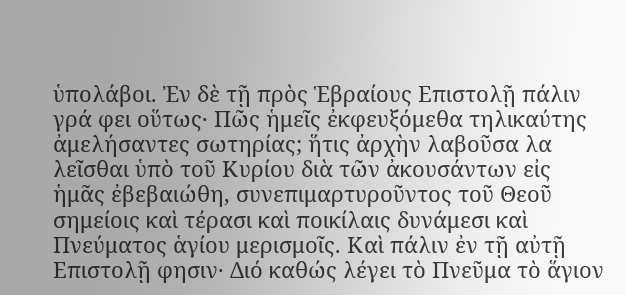ὑπολάβοι. Ἐν δὲ τῇ πρὸς Ἑβραίους Επιστολῇ πάλιν γρά φει οὕτως· Πῶς ἡμεῖς ἐκφευξόμεθα τηλικαύτης ἀμελήσαντες σωτηρίας; ἥτις ἀρχὴν λαβοῦσα λα λεῖσθαι ὑπὸ τοῦ Κυρίου διὰ τῶν ἀκουσάντων εἰς ἡμᾶς ἐβεβαιώθη, συνεπιμαρτυροῦντος τοῦ Θεοῦ σημείοις καὶ τέρασι καὶ ποικίλαις δυνάμεσι καὶ Πνεύματος ἁγίου μερισμοῖς. Καὶ πάλιν ἐν τῇ αὐτῇ Επιστολῇ φησιν· Διό καθώς λέγει τὸ Πνεῦμα τὸ ἅγιον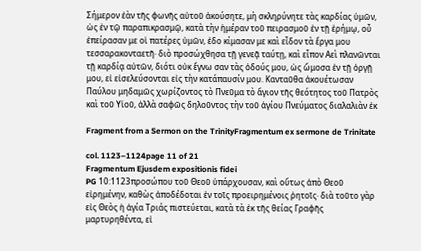Σήμερον ἐὰν τῆς φωνῆς αὐτοῦ ἀκούσητε, μὴ σκληρύνητε τὰς καρδίας ὑμῶν, ὡς ἐν τῷ παραπικρασμῷ, κατὰ τὴν ἡμέραν τοῦ πειρασμοῦ ἐν τῇ ἐρήμῳ, οὗ ἐπείρασαν με οἱ πατέρες ὑμῶν, ἐδο κίμασαν με καὶ εἶδον τὰ ἔργα μου τεσσαρακονταετῆ· διὸ προσώχθησα τῇ γενεᾷ ταύτῃ, καὶ εἶπον Αεὶ πλανῶνται τῇ καρδίᾳ αὐτῶν, διότι οὐκ ἔγνω σαν τὰς ὁδούς μου, ὡς ὤμοσα ἐν τῇ ὀργῇ μου, εἰ εἰσελεύσονται εἰς τὴν κατάπαυσίν μου. Κανταῦθα ἀκουέτωσαν Παύλου μηδαμῶς χωρίζοντος τὸ Πνεῦμα τὸ ἅγιον τῆς θεότητος τοῦ Πατρὸς καὶ τοῦ Υἱοῦ, ἀλλὰ σαφῶς δηλοῦντος τὴν τοῦ ἁγίου Πνεύματος διαλαλιὰν ἐκ

Fragment from a Sermon on the TrinityFragmentum ex sermone de Trinitate

col. 1123–1124page 11 of 21
Fragmentum Ejusdem expositionis fidei
PG 10:1123προσώπου τοῦ Θεοῦ ὑπάρχουσαν, καὶ οὕτως ἀπὸ Θεοῦ εἰρημένην, καθὼς ἀποδέδοται ἐν τοῖς προειρημένοις ῥητοῖς· διὰ τοῦτο γὰρ εἰς Θεὸς ἡ ἁγία Τριάς πιστεύεται, κατὰ τὰ ἐκ τῆς θείας Γραφῆς μαρτυρηθέντα, εἰ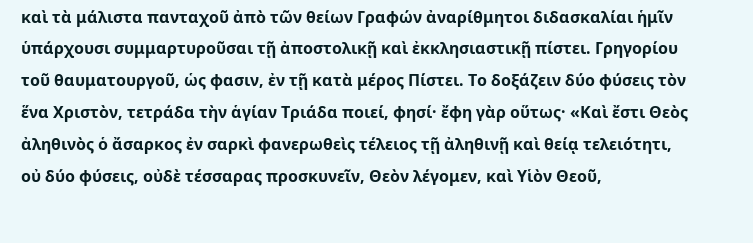καὶ τὰ μάλιστα πανταχοῦ ἀπὸ τῶν θείων Γραφών ἀναρίθμητοι διδασκαλίαι ἡμῖν ὑπάρχουσι συμμαρτυροῦσαι τῇ ἀποστολικῇ καὶ ἐκκλησιαστικῇ πίστει. Γρηγορίου τοῦ θαυματουργοῦ, ὡς φασιν, ἐν τῇ κατὰ μέρος Πίστει. Το δοξάζειν δύο φύσεις τὸν ἕνα Χριστὸν, τετράδα τὴν ἁγίαν Τριάδα ποιεί, φησί· ἔφη γὰρ οὕτως· «Καὶ ἔστι Θεὸς ἀληθινὸς ὁ ἄσαρκος ἐν σαρκὶ φανερωθεὶς τέλειος τῇ ἀληθινῇ καὶ θείᾳ τελειότητι, οὐ δύο φύσεις, οὐδὲ τέσσαρας προσκυνεῖν, Θεὸν λέγομεν, καὶ Υἱὸν Θεοῦ,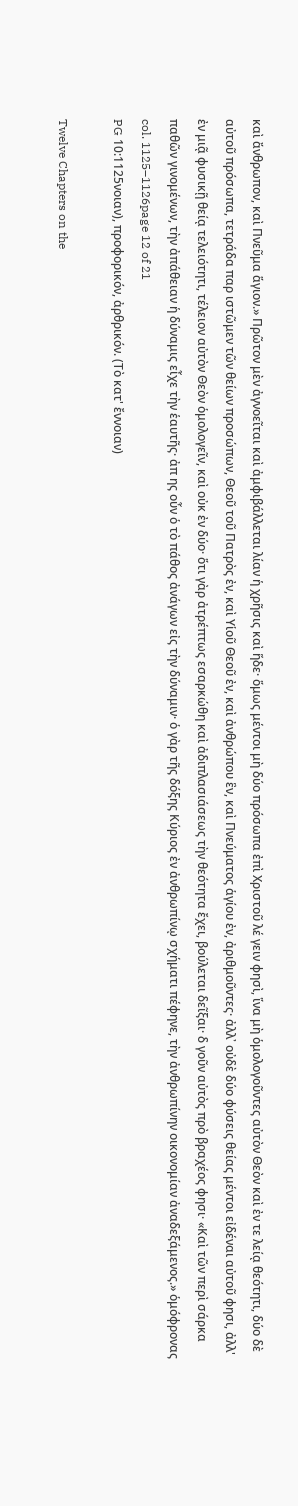καὶ ἄνθρωπον, καὶ Πνεῦμα ἅγιον.» Πρῶτον μὲν ἀγνοεῖται καὶ ἀμφιβάλλεται λίαν ἡ χρῆσις καὶ ἥδε· ὅμως μέντοι μὴ δύο πρόσωπα ἐπὶ Χριστοῦ λέ γειν φησὶ, ἵνα μὴ ὁμολογοῦντες αὐτὸν Θεὸν καὶ ἐν τε λείᾳ θεότητι, δύο δὲ αὐτοῦ πρόσωπα, τετράδα παρ ιστῶμεν τῶν θείων προσώπων, Θεοῦ τοῦ Πατρὸς ἐν, καὶ Υἱοῦ Θεοῦ ἐν, καὶ ἀνθρώπου ἓν, καὶ Πνεύματος ἁγίου ἐν, ἀριθμοῦντες· ἀλλ᾽ οὐδὲ δύο φύσεις θείας μέντοι εἰδέναι αὐτοῦ φησι, ἀλλ' ἐν μιᾷ φυσικῇ θείᾳ τελειότητι, τέλειον αὐτὸν Θεὸν ὁμολογεῖν, καὶ οὐκ ἐν δύο· ὅτι γὰρ ἀτρέπτως εσαρκώθη καὶ ἀδιπλασιάσεως τὴν θεότητα ἔχει, βούλεται δεῖξαι· δ γοῦν αὐτὸς πρὸ βραχέος φησι· «Καὶ τῶν περὶ σάρκα παθῶν γινομένων, τὴν ἀπάθειαν ἡ δύναμις εἶχε τὴν ἑαυτῆς· ἀπ ης οὖν ὁ τὸ πάθος ἀνάγων εἰς τὴν δύναμιν· ὁ γὰρ τῆς δόξης Κύριος ἐν ἀνθρωπίνῳ σχήματι πέφηνε, τὴν ἀνθρωπίνην οικονομίαν ἀναδεξάμενος.» ὁμόφρονας
col. 1125–1126page 12 of 21
PG 10:1125νοιαν), προφορικόν, ἀρθρικόν. (Τὸ κατ' ἔννοιαν)

Twelve Chapters on the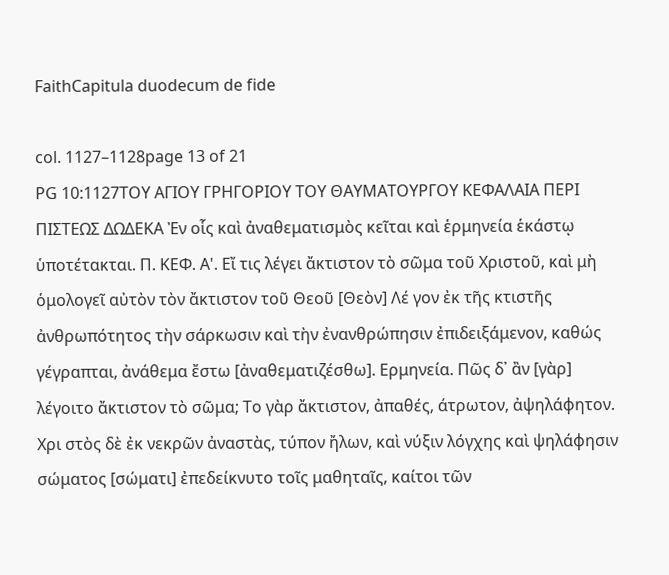FaithCapitula duodecum de fide

col. 1127–1128page 13 of 21
PG 10:1127ΤΟΥ ΑΓΙΟΥ ΓΡΗΓΟΡΙΟΥ ΤΟΥ ΘΑΥΜΑΤΟΥΡΓΟΥ ΚΕΦΑΛΑΙΑ ΠΕΡΙ ΠΙΣΤΕΩΣ ΔΩΔΕΚΑ Ἐν οἷς καὶ ἀναθεματισμὸς κεῖται καὶ ἑρμηνεία ἑκάστῳ ὑποτέτακται. Π. ΚΕΦ. Α'. Εἴ τις λέγει ἄκτιστον τὸ σῶμα τοῦ Χριστοῦ, καὶ μὴ ὁμολογεῖ αὐτὸν τὸν ἄκτιστον τοῦ Θεοῦ [Θεὸν] Λέ γον ἐκ τῆς κτιστῆς ἀνθρωπότητος τὴν σάρκωσιν καὶ τὴν ἐνανθρώπησιν ἐπιδειξάμενον, καθώς γέγραπται, ἀνάθεμα ἔστω [ἀναθεματιζέσθω]. Ερμηνεία. Πῶς δ᾽ ἂν [γὰρ] λέγοιτο ἄκτιστον τὸ σῶμα; Το γὰρ ἄκτιστον, ἀπαθές, άτρωτον, ἀψηλάφητον. Χρι στὸς δὲ ἐκ νεκρῶν ἀναστὰς, τύπον ἤλων, καὶ νύξιν λόγχης καὶ ψηλάφησιν σώματος [σώματι] ἐπεδείκνυτο τοῖς μαθηταῖς, καίτοι τῶν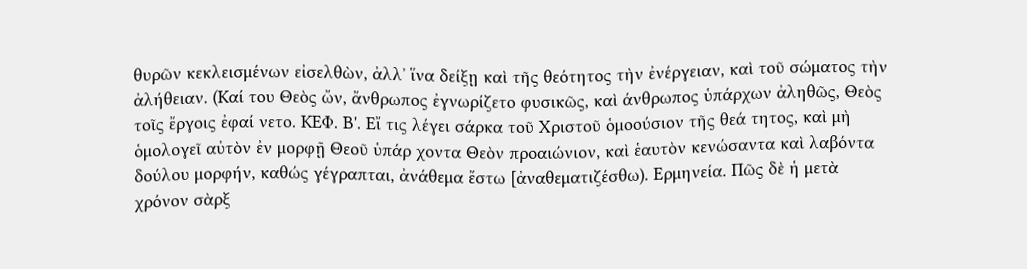θυρῶν κεκλεισμένων εἰσελθὼν, ἀλλ᾽ ἵνα δείξῃ καὶ τῆς θεότητος τὴν ἐνέργειαν, καὶ τοῦ σώματος τὴν ἀλήθειαν. (Καί του Θεὸς ὤν, ἄνθρωπος ἐγνωρίζετο φυσικῶς, καὶ άνθρωπος ὑπάρχων ἀληθῶς, Θεὸς τοῖς ἔργοις ἐφαί νετο. ΚΕΦ. Β'. Εἴ τις λέγει σάρκα τοῦ Χριστοῦ ὁμοούσιον τῆς θεά τητος, καὶ μὴ ὁμολογεῖ αὐτὸν ἐν μορφῇ Θεοῦ ὑπάρ χοντα Θεὸν προαιώνιον, καὶ ἑαυτὸν κενώσαντα καὶ λαβόντα δούλου μορφήν, καθώς γέγραπται, ἀνάθεμα ἔστω [ἀναθεματιζέσθω). Ερμηνεία. Πῶς δὲ ἡ μετὰ χρόνον σὰρξ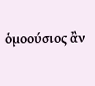ὁμοούσιος ἂν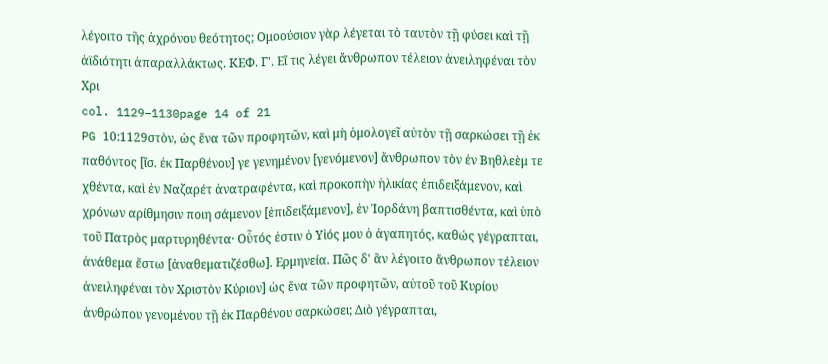λέγοιτο τῆς ἀχρόνου θεότητος; Ομοούσιον γὰρ λέγεται τὸ ταυτὸν τῇ φύσει καὶ τῇ ἀϊδιότητι ἀπαραλλάκτως. ΚΕΦ. Γ'. Εἴ τις λέγει ἄνθρωπον τέλειον ἀνειληφέναι τὸν Χρι
col. 1129–1130page 14 of 21
PG 10:1129στὸν, ὡς ἕνα τῶν προφητῶν, καὶ μὴ ὁμολογεῖ αὐτὸν τῇ σαρκώσει τῇ ἐκ παθόντος [ἴσ. ἐκ Παρθένου] γε γενημένον [γενόμενον] ἄνθρωπον τὸν ἐν Βηθλεὲμ τε χθέντα, καὶ ἐν Ναζαρέτ ἀνατραφέντα, καὶ προκοπὴν ἡλικίας ἐπιδειξάμενον, καὶ χρόνων αρίθμησιν ποιη σάμενον [ἐπιδειξάμενον], ἐν Ἰορδάνη βαπτισθέντα, καὶ ὑπὸ τοῦ Πατρὸς μαρτυρηθέντα· Οὗτός ἐστιν ὁ Υἱός μου ὁ ἀγαπητός, καθώς γέγραπται, ἀνάθεμα ἔστω [ἀναθεματιζέσθω]. Ερμηνεία. Πῶς δ' ἂν λέγοιτο ἄνθρωπον τέλειον ἀνειληφέναι τὸν Χριστὸν Κύριον] ὡς ἕνα τῶν προφητῶν, αὐτοῦ τοῦ Κυρίου ἀνθρώπου γενομένου τῇ ἐκ Παρθένου σαρκώσει; Διὸ γέγραπται,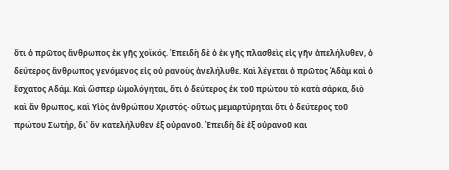ὅτι ὁ πρῶτος ἄνθρωπος ἐκ γῆς χοϊκός. Ἐπειδὴ δὲ ὁ ἐκ γῆς πλασθεὶς εἰς γῆν ἀπελήλυθεν, ὁ δεύτερος ἄνθρωπος γενόμενος εἰς οὐ ρανοὺς ἀνελήλυθε. Καὶ λέγεται ὁ πρῶτος Ἀδὰμ καὶ ὁ ἔσχατος Αδάμ. Καὶ ὥσπερ ὡμολόγηται, ὅτι ὁ δεύτερος ἐκ τοῦ πρώτου τὸ κατὰ σάρκα, διὸ καὶ ἄν θρωπος, καὶ Υἱὸς ἀνθρώπου Χριστός· οὕτως μεμαρτύρηται ὅτι ὁ δεύτερος τοῦ πρώτου Σωτήρ, δι᾿ ὄν κατελήλυθεν ἐξ οὐρανοῦ. Ἐπειδὴ δὲ ἐξ οὐρανοῦ και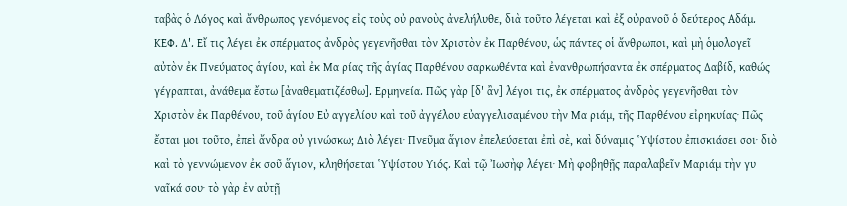ταβὰς ὁ Λόγος καὶ ἄνθρωπος γενόμενος εἰς τοὺς οὐ ρανοὺς ἀνελήλυθε, διὰ τοῦτο λέγεται καὶ ἐξ οὐρανοῦ ὁ δεύτερος Αδάμ. ΚΕΦ. Δ'. Εἴ τις λέγει ἐκ σπέρματος ἀνδρὸς γεγενῆσθαι τὸν Χριστὸν ἐκ Παρθένου, ὡς πάντες οἱ ἄνθρωποι, καὶ μὴ ὁμολογεῖ αὐτὸν ἐκ Πνεύματος ἁγίου, καὶ ἐκ Μα ρίας τῆς ἁγίας Παρθένου σαρκωθέντα καὶ ἐνανθρωπήσαντα ἐκ σπέρματος Δαβίδ, καθώς γέγραπται, ἀνάθεμα ἔστω [ἀναθεματιζέσθω]. Ερμηνεία. Πῶς γὰρ [δ' ἂν] λέγοι τις, ἐκ σπέρματος ἀνδρὸς γεγενῆσθαι τὸν Χριστὸν ἐκ Παρθένου, τοῦ ἁγίου Εὐ αγγελίου καὶ τοῦ ἀγγέλου εὐαγγελισαμένου τὴν Μα ριάμ, τῆς Παρθένου εἰρηκυίας· Πῶς ἔσται μοι τοῦτο, ἐπεὶ ἄνδρα οὐ γινώσκω; Διὸ λέγει· Πνεῦμα ἅγιον ἐπελεύσεται ἐπὶ σὲ, καὶ δύναμις Ὑψίστου ἐπισκιάσει σοι· διὸ καὶ τὸ γεννώμενον ἐκ σοῦ ἅγιον, κληθήσεται Ὑψίστου Υιός. Καὶ τῷ Ἰωσὴφ λέγει· Μὴ φοβηθῇς παραλαβεῖν Μαριάμ τὴν γυ ναῖκά σου· τὸ γὰρ ἐν αὐτῇ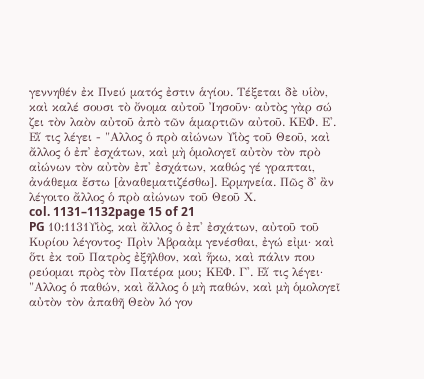γεννηθέν ἐκ Πνεύ ματός ἐστιν ἁγίου. Τέξεται δὲ υἱὸν, καὶ καλέ σουσι τὸ ὄνομα αὐτοῦ Ἰησοῦν· αὐτὸς γὰρ σώ ζει τὸν λαὸν αὐτοῦ ἀπὸ τῶν ἁμαρτιῶν αὐτοῦ. ΚΕΦ. Ε'. Εἴ τις λέγει - "Αλλος ὁ πρὸ αἰώνων Υἱὸς τοῦ Θεοῦ, καὶ ἄλλος ὁ ἐπ᾿ ἐσχάτων, καὶ μὴ ὁμολογεῖ αὐτὸν τὸν πρὸ αἰώνων τὸν αὐτὸν ἐπ' ἐσχάτων, καθώς γέ γραπται, ἀνάθεμα ἔστω [ἀναθεματιζέσθω]. Ερμηνεία. Πῶς δ᾽ ἂν λέγοιτο ἄλλος ὁ πρὸ αἰώνων τοῦ Θεοῦ Χ.
col. 1131–1132page 15 of 21
PG 10:1131Υἱὸς, καὶ ἄλλος ὁ ἐπ' ἐσχάτων, αὐτοῦ τοῦ Κυρίου λέγοντος· Πρὶν Ἀβραὰμ γενέσθαι, ἐγώ εἰμι· καὶ ὅτι ἐκ τοῦ Πατρὸς ἐξῆλθον, καὶ ἥκω, καὶ πάλιν που ρεύομαι πρὸς τὸν Πατέρα μου; ΚΕΦ. Γ'. Εἴ τις λέγει· "Αλλος ὁ παθών, καὶ ἄλλος ὁ μὴ παθών, καὶ μὴ ὁμολογεῖ αὐτὸν τὸν ἀπαθῆ Θεὸν λό γον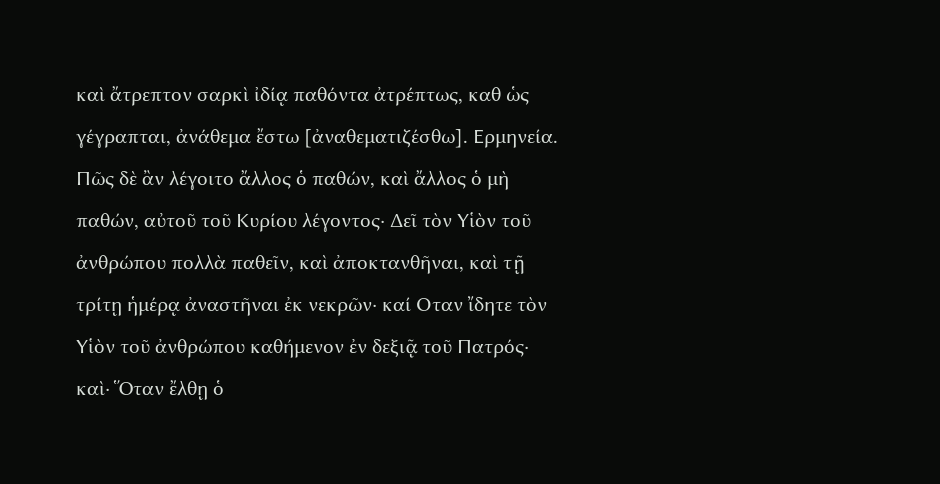καὶ ἄτρεπτον σαρκὶ ἰδίᾳ παθόντα ἀτρέπτως, καθ ὡς γέγραπται, ἀνάθεμα ἔστω [ἀναθεματιζέσθω]. Ερμηνεία. Πῶς δὲ ἂν λέγοιτο ἄλλος ὁ παθών, καὶ ἄλλος ὁ μὴ παθών, αὐτοῦ τοῦ Κυρίου λέγοντος· Δεῖ τὸν Υἱὸν τοῦ ἀνθρώπου πολλὰ παθεῖν, καὶ ἀποκτανθῆναι, καὶ τῇ τρίτῃ ἡμέρᾳ ἀναστῆναι ἐκ νεκρῶν· καί Οταν ἴδητε τὸν Υἱὸν τοῦ ἀνθρώπου καθήμενον ἐν δεξιᾷ τοῦ Πατρός· καὶ· Ὅταν ἔλθῃ ὁ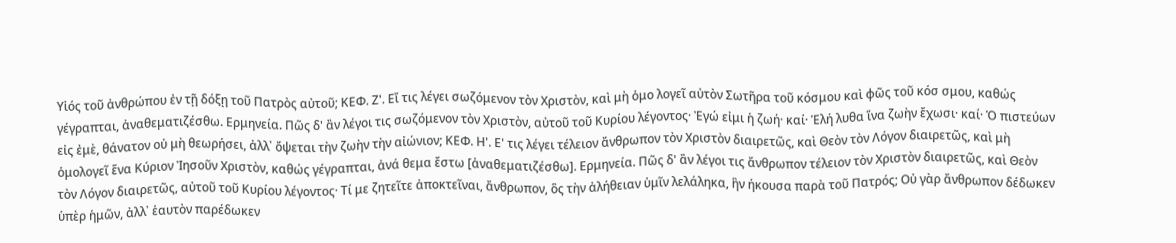Υἱός τοῦ ἀνθρώπου ἐν τῇ δόξῃ τοῦ Πατρὸς αὐτοῦ; ΚΕΦ. Ζ'. Εἴ τις λέγει σωζόμενον τὸν Χριστὸν, καὶ μὴ ὁμο λογεῖ αὐτὸν Σωτῆρα τοῦ κόσμου καὶ φῶς τοῦ κόσ σμου, καθώς γέγραπται, ἀναθεματιζέσθω. Ερμηνεία. Πῶς δ' ἂν λέγοι τις σωζόμενον τὸν Χριστὸν, αὐτοῦ τοῦ Κυρίου λέγοντος· Ἐγώ εἰμι ἡ ζωή· καί· Ἑλή λυθα ἵνα ζωὴν ἔχωσι· καί· Ὁ πιστεύων εἰς ἐμὲ, θάνατον οὐ μὴ θεωρήσει, ἀλλ᾽ ὄψεται τὴν ζωὴν τὴν αἰώνιον; ΚΕΦ. Η'. Ε' τις λέγει τέλειον ἄνθρωπον τὸν Χριστὸν διαιρετῶς, καὶ Θεὸν τὸν Λόγον διαιρετῶς, καὶ μὴ ὁμολογεῖ ἕνα Κύριον Ἰησοῦν Χριστὸν, καθώς γέγραπται, ἀνά θεμα ἔστω [ἀναθεματιζέσθω]. Ερμηνεία. Πῶς δ' ἂν λέγοι τις ἄνθρωπον τέλειον τὸν Χριστὸν διαιρετῶς, καὶ Θεὸν τὸν Λόγον διαιρετῶς, αὐτοῦ τοῦ Κυρίου λέγοντος· Τί με ζητεῖτε ἀποκτεῖναι, ἄνθρωπον, ὃς τὴν ἀλήθειαν ὑμῖν λελάληκα, ἣν ήκουσα παρὰ τοῦ Πατρός; Οὐ γὰρ ἄνθρωπον δέδωκεν ὑπὲρ ἡμῶν, ἀλλ᾽ ἑαυτὸν παρέδωκεν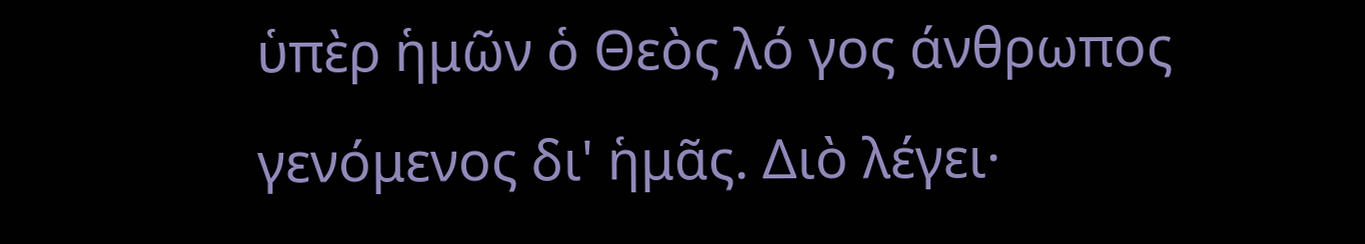ὑπὲρ ἡμῶν ὁ Θεὸς λό γος άνθρωπος γενόμενος δι' ἡμᾶς. Διὸ λέγει·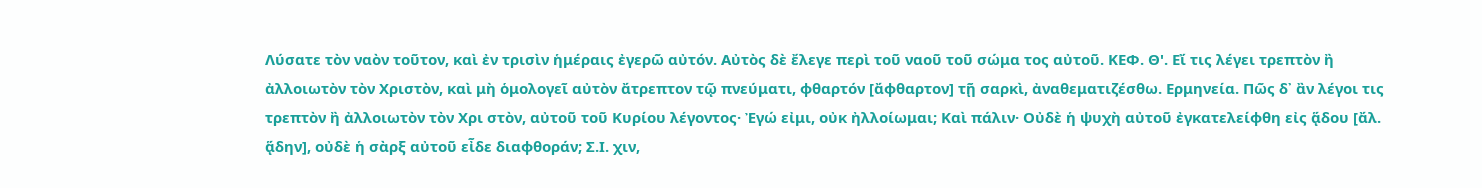Λύσατε τὸν ναὸν τοῦτον, καὶ ἐν τρισὶν ἡμέραις ἐγερῶ αὐτόν. Αὐτὸς δὲ ἔλεγε περὶ τοῦ ναοῦ τοῦ σώμα τος αὐτοῦ. ΚΕΦ. Θ'. Εἴ τις λέγει τρεπτὸν ἢ ἀλλοιωτὸν τὸν Χριστὸν, καὶ μὴ ὁμολογεῖ αὐτὸν ἄτρεπτον τῷ πνεύματι, φθαρτόν [ἄφθαρτον] τῇ σαρκὶ, ἀναθεματιζέσθω. Ερμηνεία. Πῶς δ᾽ ἂν λέγοι τις τρεπτὸν ἢ ἀλλοιωτὸν τὸν Χρι στὸν, αὐτοῦ τοῦ Κυρίου λέγοντος· Ἐγώ εἰμι, οὐκ ἠλλοίωμαι; Καὶ πάλιν· Οὐδὲ ἡ ψυχὴ αὐτοῦ ἐγκατελείφθη εἰς ᾅδου [ἄλ. ᾅδην], οὐδὲ ἡ σὰρξ αὐτοῦ εἶδε διαφθοράν; Σ.Ι. χιν,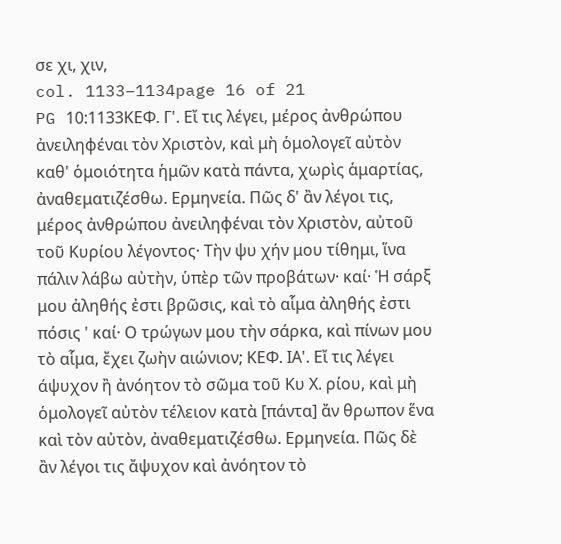σε χι, χιν,
col. 1133–1134page 16 of 21
PG 10:1133ΚΕΦ. Γ'. Εἴ τις λέγει, μέρος ἀνθρώπου ἀνειληφέναι τὸν Χριστὸν, καὶ μὴ ὁμολογεῖ αὐτὸν καθ' ὁμοιότητα ἡμῶν κατὰ πάντα, χωρὶς ἁμαρτίας, ἀναθεματιζέσθω. Ερμηνεία. Πῶς δ' ἂν λέγοι τις, μέρος ἀνθρώπου ἀνειληφέναι τὸν Χριστὸν, αὐτοῦ τοῦ Κυρίου λέγοντος· Τὴν ψυ χήν μου τίθημι, ἵνα πάλιν λάβω αὐτὴν, ὑπὲρ τῶν προβάτων· καί· Ἡ σάρξ μου ἀληθής ἐστι βρῶσις, καὶ τὸ αἷμα ἀληθής ἐστι πόσις ' καί· Ο τρώγων μου τὴν σάρκα, καὶ πίνων μου τὸ αἷμα, ἔχει ζωὴν αιώνιον; ΚΕΦ. ΙΑ'. Εἴ τις λέγει άψυχον ἢ ἀνόητον τὸ σῶμα τοῦ Κυ Χ. ρίου, καὶ μὴ ὁμολογεῖ αὐτὸν τέλειον κατὰ [πάντα] ἄν θρωπον ἕνα καὶ τὸν αὐτὸν, ἀναθεματιζέσθω. Ερμηνεία. Πῶς δὲ ἂν λέγοι τις ἄψυχον καὶ ἀνόητον τὸ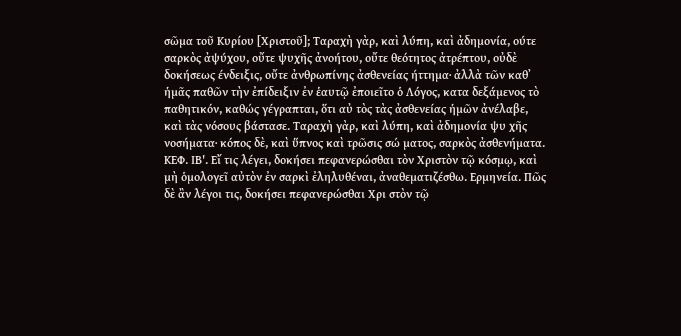σῶμα τοῦ Κυρίου [Χριστοῦ]; Ταραχὴ γὰρ, καὶ λύπη, καὶ ἀδημονία, ούτε σαρκὸς ἀψύχου, οὔτε ψυχῆς ἀνοήτου, οὔτε θεότητος ἀτρέπτου, οὐδὲ δοκήσεως ένδειξις, οὔτε ἀνθρωπίνης ἀσθενείας ήττημα· ἀλλὰ τῶν καθ᾿ ἡμᾶς παθῶν τὴν ἐπίδειξιν ἐν ἑαυτῷ ἐποιεῖτο ὁ Λόγος, κατα δεξάμενος τὸ παθητικόν, καθώς γέγραπται, ὅτι αὐ τὸς τὰς ἀσθενείας ἡμῶν ἀνέλαβε, καὶ τὰς νόσους βάστασε. Ταραχὴ γὰρ, καὶ λύπη, καὶ ἀδημονία ψυ χῆς νοσήματα· κόπος δὲ, καὶ ὕπνος καὶ τρῶσις σώ ματος, σαρκὸς ἀσθενήματα. ΚΕΦ. ΙΒ'. Εἴ τις λέγει, δοκήσει πεφανερώσθαι τὸν Χριστὸν τῷ κόσμῳ, καὶ μὴ ὁμολογεῖ αὐτὸν ἐν σαρκὶ ἐληλυθέναι, ἀναθεματιζέσθω. Ερμηνεία. Πῶς δὲ ἂν λέγοι τις, δοκήσει πεφανερώσθαι Χρι στὸν τῷ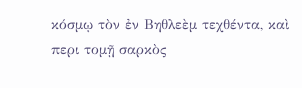κόσμῳ τὸν ἐν Βηθλεὲμ τεχθέντα, καὶ περι τομῇ σαρκὸς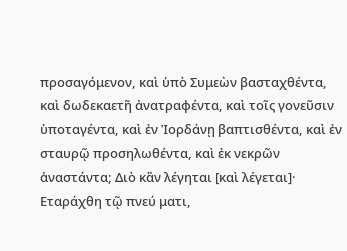προσαγόμενον, καὶ ὑπὸ Συμεὼν βασταχθέντα, καὶ δωδεκαετῆ ἀνατραφέντα, καὶ τοῖς γονεῦσιν ὑποταγέντα, καὶ ἐν Ἰορδάνῃ βαπτισθέντα, καὶ ἐν σταυρῷ προσηλωθέντα, καὶ ἐκ νεκρῶν ἀναστάντα; Διὸ κἂν λέγηται [καὶ λέγεται]· Εταράχθη τῷ πνεύ ματι,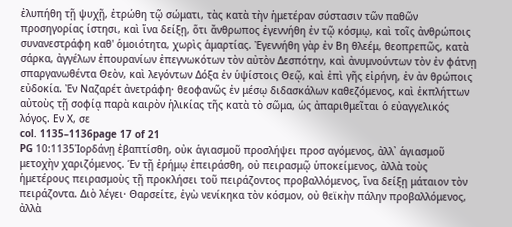ἐλυπήθη τῇ ψυχῇ, ἐτρώθη τῷ σώματι, τὰς κατὰ τὴν ἡμετέραν σύστασιν τῶν παθῶν προσηγορίας ίστησι, καὶ ἵνα δείξῃ, ὅτι ἄνθρωπος ἐγεννήθη ἐν τῷ κόσμῳ, καὶ τοῖς ἀνθρώποις συνανεστράφη καθ' ὁμοιότητα, χωρὶς ἁμαρτίας. Ἐγεννήθη γὰρ ἐν Βη θλεέμ, θεοπρεπῶς, κατὰ σάρκα, ἀγγέλων ἐπουρανίων ἐπεγνωκότων τὸν αὐτὸν Δεσπότην, καὶ ἀνυμνούντων τὸν ἐν φάτνῃ σπαργανωθέντα Θεὸν, καὶ λεγόντων Δόξα ἐν ὑψίστοις Θεῷ, καὶ ἐπὶ γῆς εἰρήνη, ἐν ἀν θρώποις εὐδοκία. Ἐν Ναζαρέτ ἀνετράφη· θεοφανῶς ἐν μέσῳ διδασκάλων καθεζόμενος, καὶ ἐκπλήττων αὐτοὺς τῇ σοφίᾳ παρὰ καιρὸν ἡλικίας τῆς κατὰ τὸ σῶμα, ὡς ἀπαριθμεῖται ὁ εὐαγγελικός λόγος. Εν Χ, σε
col. 1135–1136page 17 of 21
PG 10:1135Ἰορδάνῃ ἐβαπτίσθη, οὐκ ἁγιασμοῦ προσλήψει προσ αγόμενος, ἀλλ᾽ ἁγιασμοῦ μετοχὴν χαριζόμενος. Έν τῇ ἐρήμῳ ἐπειράσθη, οὐ πειρασμῷ ὑποκείμενος, ἀλλὰ τοὺς ἡμετέρους πειρασμοὺς τῇ προκλήσει τοῦ πειράζοντος προβαλλόμενος, ἵνα δείξῃ μάταιον τὸν πειράζοντα. Διὸ λέγει· Θαρσείτε, ἐγὼ νενίκηκα τὸν κόσμον, οὐ θεϊκὴν πάλην προβαλλόμενος, ἀλλὰ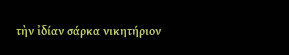τὴν ἰδίαν σάρκα νικητήριον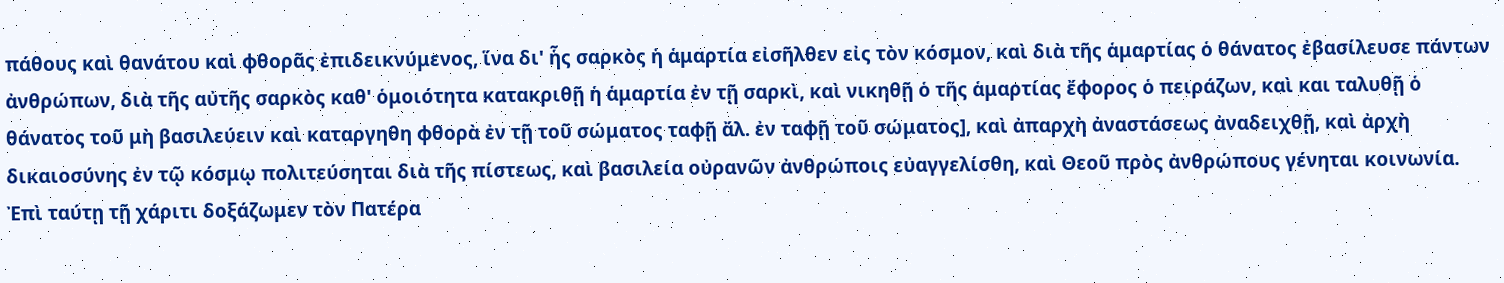πάθους καὶ θανάτου καὶ φθορᾶς ἐπιδεικνύμενος, ἵνα δι' ἧς σαρκὸς ἡ ἁμαρτία εἰσῆλθεν εἰς τὸν κόσμον, καὶ διὰ τῆς ἁμαρτίας ὁ θάνατος ἐβασίλευσε πάντων ἀνθρώπων, διὰ τῆς αὐτῆς σαρκὸς καθ' ὁμοιότητα κατακριθῇ ἡ ἁμαρτία ἐν τῇ σαρκὶ, καὶ νικηθῇ ὁ τῆς ἁμαρτίας ἔφορος ὁ πειράζων, καὶ και ταλυθῇ ὁ θάνατος τοῦ μὴ βασιλεύειν καὶ καταργηθη φθορὰ ἐν τῇ τοῦ σώματος ταφῇ ἄλ. ἐν ταφῇ τοῦ σώματος], καὶ ἀπαρχὴ ἀναστάσεως ἀναδειχθῇ, καὶ ἀρχὴ δικαιοσύνης ἐν τῷ κόσμῳ πολιτεύσηται διὰ τῆς πίστεως, καὶ βασιλεία οὐρανῶν ἀνθρώποις εὐαγγελίσθη, καὶ Θεοῦ πρὸς ἀνθρώπους γένηται κοινωνία. Ἐπὶ ταύτῃ τῇ χάριτι δοξάζωμεν τὸν Πατέρα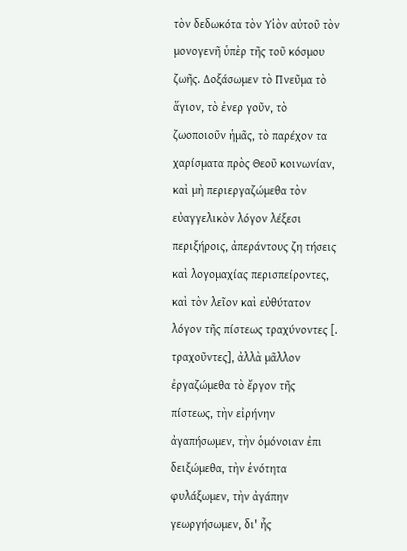τὸν δεδωκότα τὸν Υἱὸν αὐτοῦ τὸν μονογενῆ ὑπὲρ τῆς τοῦ κόσμου ζωῆς. Δοξάσωμεν τὸ Πνεῦμα τὸ ἅγιον, τὸ ἐνερ γοῦν, τὸ ζωοποιοῦν ἡμᾶς, τὸ παρέχον τα χαρίσματα πρὸς Θεοῦ κοινωνίαν, καὶ μὴ περιεργαζώμεθα τὸν εὐαγγελικὸν λόγον λέξεσι περιξήροις, ἀπεράντους ζη τήσεις καὶ λογομαχίας περισπείροντες, καὶ τὸν λεῖον καὶ εὐθύτατον λόγον τῆς πίστεως τραχύνοντες [. τραχοῦντες], ἀλλὰ μᾶλλον ἐργαζώμεθα τὸ ἔργον τῆς πίστεως, τὴν εἰρήνην ἀγαπήσωμεν, τὴν ὁμόνοιαν ἐπι δειξώμεθα, τὴν ἑνότητα φυλάξωμεν, τὴν ἀγάπην γεωργήσωμεν, δι' ἧς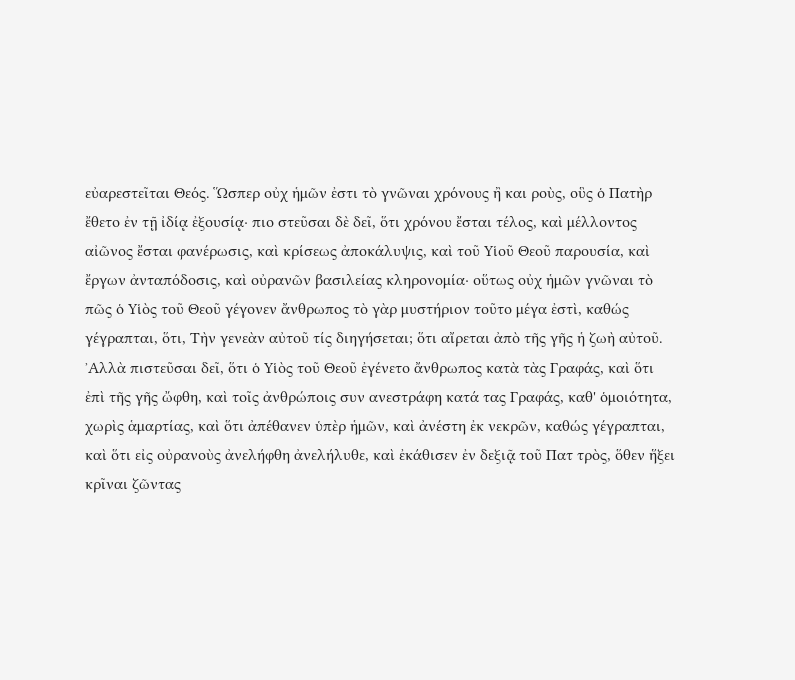εὐαρεστεῖται Θεός. Ὥσπερ οὐχ ἡμῶν ἐστι τὸ γνῶναι χρόνους ἢ και ροὺς, οὓς ὁ Πατὴρ ἔθετο ἐν τῇ ἰδίᾳ ἐξουσίᾳ· πιο στεῦσαι δὲ δεῖ, ὅτι χρόνου ἔσται τέλος, καὶ μέλλοντος αἰῶνος ἔσται φανέρωσις, καὶ κρίσεως ἀποκάλυψις, καὶ τοῦ Υἱοῦ Θεοῦ παρουσία, καὶ ἔργων ἀνταπόδοσις, καὶ οὐρανῶν βασιλείας κληρονομία· οὕτως οὐχ ἡμῶν γνῶναι τὸ πῶς ὁ Υἱὸς τοῦ Θεοῦ γέγονεν ἄνθρωπος τὸ γὰρ μυστήριον τοῦτο μέγα ἐστὶ, καθώς γέγραπται, ὅτι, Τὴν γενεὰν αὐτοῦ τίς διηγήσεται; ὅτι αἴρεται ἀπὸ τῆς γῆς ἡ ζωὴ αὐτοῦ. ᾿Αλλὰ πιστεῦσαι δεῖ, ὅτι ὁ Υἱὸς τοῦ Θεοῦ ἐγένετο ἄνθρωπος κατὰ τὰς Γραφάς, καὶ ὅτι ἐπὶ τῆς γῆς ὤφθη, καὶ τοῖς ἀνθρώποις συν ανεστράφη κατά τας Γραφάς, καθ' ὁμοιότητα, χωρὶς ἁμαρτίας, καὶ ὅτι ἀπέθανεν ὑπὲρ ἡμῶν, καὶ ἀνέστη ἐκ νεκρῶν, καθώς γέγραπται, καὶ ὅτι εἰς οὐρανοὺς ἀνελήφθη ἀνελήλυθε, καὶ ἐκάθισεν ἐν δεξιᾷ τοῦ Πατ τρὸς, ὅθεν ἥξει κρῖναι ζῶντας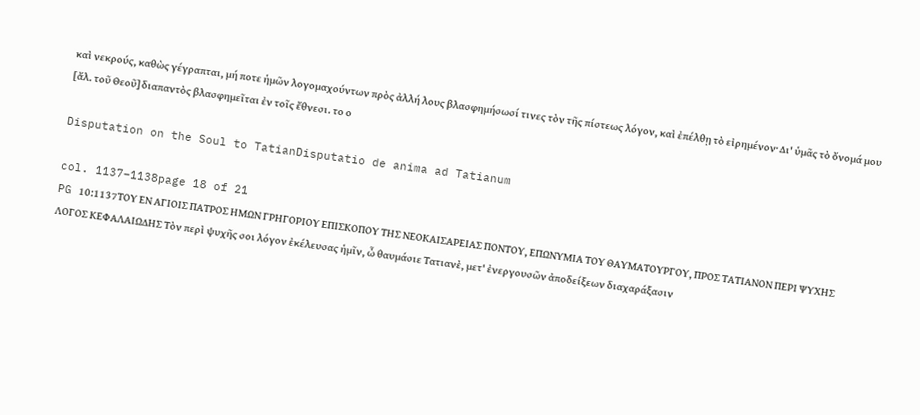καὶ νεκρούς, καθὼς γέγραπται, μή ποτε ἡμῶν λογομαχούντων πρὸς ἀλλή λους βλασφημήσωσί τινες τὸν τῆς πίστεως λόγον, καὶ ἐπέλθῃ τὸ εἰρημένον· Δι' ὑμᾶς τὸ ὄνομά μου [ἄλ. τοῦ Θεοῦ] διαπαντὸς βλασφημεῖται ἐν τοῖς ἔθνεσι. το ο

Disputation on the Soul to TatianDisputatio de anima ad Tatianum

col. 1137–1138page 18 of 21
PG 10:1137ΤΟΥ ΕΝ ΑΓΙΟΙΣ ΠΑΤΡΟΣ ΗΜΩΝ ΓΡΗΓΟΡΙΟΥ ΕΠΙΣΚΟΠΟΥ ΤΗΣ ΝΕΟΚΑΙΣΑΡΕΙΑΣ ΠΟΝΤΟΥ, ΕΠΩΝΥΜΙΑ ΤΟΥ ΘΑΥΜΑΤΟΥΡΓΟΥ, ΠΡΟΣ ΤΑΤΙΑΝΟΝ ΠΕΡΙ ΨΥΧΗΣ ΛΟΓΟΣ ΚΕΦΑΛΑΙΩΔΗΣ Τὸν περὶ ψυχῆς σοι λόγον ἐκέλευσας ἡμῖν, ὦ θαυμάσιε Τατιανὲ, μετ' ἐνεργουσῶν ἀποδείξεων διαχαράξασιν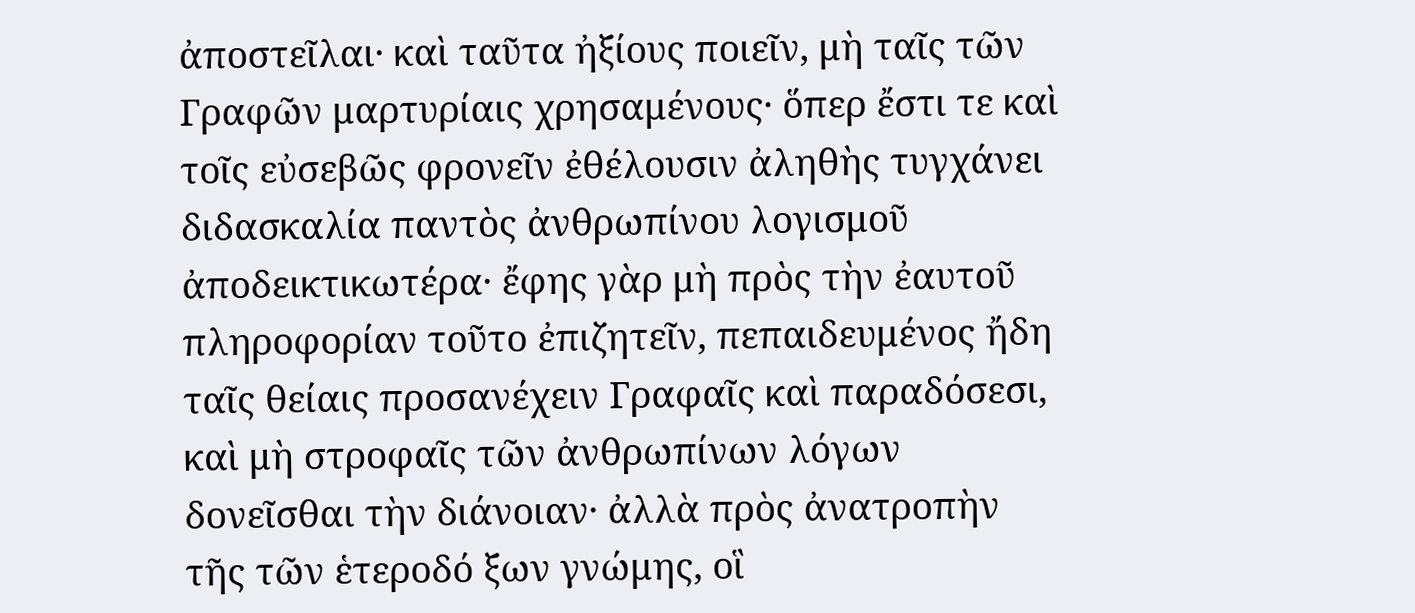ἀποστεῖλαι· καὶ ταῦτα ἠξίους ποιεῖν, μὴ ταῖς τῶν Γραφῶν μαρτυρίαις χρησαμένους· ὅπερ ἔστι τε καὶ τοῖς εὐσεβῶς φρονεῖν ἐθέλουσιν ἀληθὴς τυγχάνει διδασκαλία παντὸς ἀνθρωπίνου λογισμοῦ ἀποδεικτικωτέρα· ἔφης γὰρ μὴ πρὸς τὴν ἐαυτοῦ πληροφορίαν τοῦτο ἐπιζητεῖν, πεπαιδευμένος ἤδη ταῖς θείαις προσανέχειν Γραφαῖς καὶ παραδόσεσι, καὶ μὴ στροφαῖς τῶν ἀνθρωπίνων λόγων δονεῖσθαι τὴν διάνοιαν· ἀλλὰ πρὸς ἀνατροπὴν τῆς τῶν ἑτεροδό ξων γνώμης, οἳ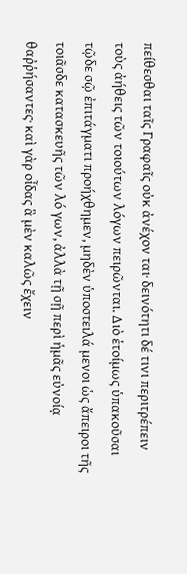πείθεσθαι ταῖς Γραφαῖς οὐκ ἀνέχον ται· δεινότητι δέ τινι περιτρέπειν τοὺς ἀήθεις τῶν τοιούτων λόγων πειρῶνται. Διὸ ἑτοίμως ὑπακοῦσαι τῷδε σῷ ἐπιτάγματι προήχθημεν, μηδὲν ὑποστειλά μενοι ὡς ἄπειροι τῆς τοιᾶσδε κατασκευῆς τῶν λό γων, ἀλλὰ τῇ σῇ περὶ ἡμᾶς εὐνοίᾳ θαῤῥήσαντες· καὶ γὰρ οἶδας ἃ μὲν καλῶς ἔχειν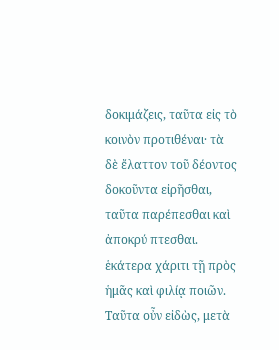δοκιμάζεις, ταῦτα εἰς τὸ κοινὸν προτιθέναι· τὰ δὲ ἔλαττον τοῦ δέοντος δοκοῦντα εἰρῆσθαι, ταῦτα παρέπεσθαι καὶ ἀποκρύ πτεσθαι. ἑκάτερα χάριτι τῇ πρὸς ἡμᾶς καὶ φιλίᾳ ποιῶν. Ταῦτα οὖν εἰδὼς, μετὰ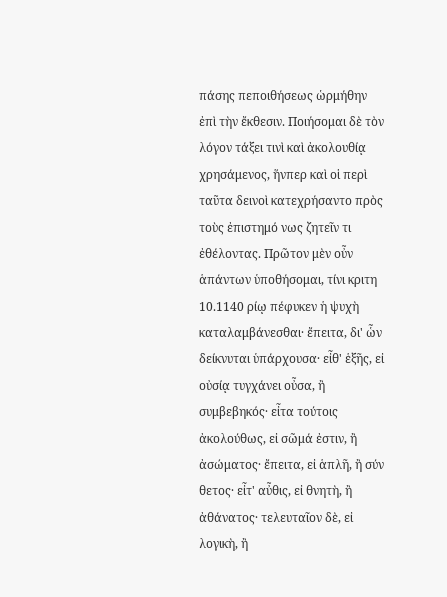πάσης πεποιθήσεως ὡρμήθην ἐπὶ τὴν ἔκθεσιν. Ποιήσομαι δὲ τὸν λόγον τάξει τινὶ καὶ ἀκολουθίᾳ χρησάμενος, ἥνπερ καὶ οἱ περὶ ταῦτα δεινοὶ κατεχρήσαντο πρὸς τοὺς ἐπιστημό νως ζητεῖν τι ἐθέλοντας. Πρῶτον μὲν οὖν ἁπάντων ὑποθήσομαι, τίνι κριτη 10.1140 ρίῳ πέφυκεν ἡ ψυχὴ καταλαμβάνεσθαι· ἔπειτα, δι' ὧν δείκνυται ὑπάρχουσα· εἶθ' ἑξῆς, εἰ οὐσίᾳ τυγχάνει οὖσα, ἢ συμβεβηκός· εἶτα τούτοις ἀκολούθως, εἰ σῶμά ἐστιν, ἢ ἀσώματος· ἔπειτα, εἰ ἁπλῆ, ἢ σύν θετος· εἶτ' αὖθις, εἰ θνητὴ, ἢ ἀθάνατος· τελευταῖον δὲ, εἰ λογικὴ, ἢ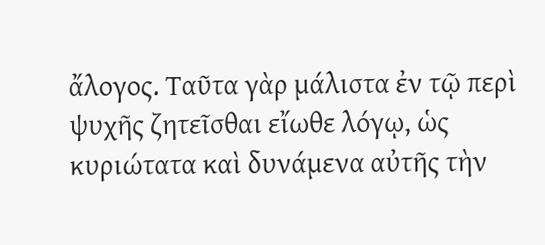ἄλογος. Ταῦτα γὰρ μάλιστα ἐν τῷ περὶ ψυχῆς ζητεῖσθαι εἴωθε λόγῳ, ὡς κυριώτατα καὶ δυνάμενα αὐτῆς τὴν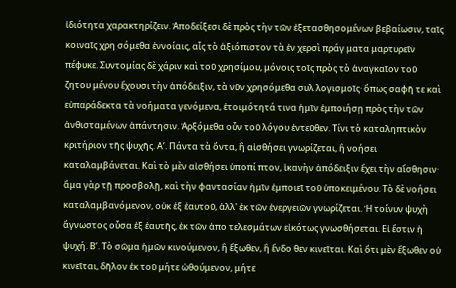ἰδιότητα χαρακτηρίζειν. Ἀποδείξεσι δὲ πρὸς τὴν τῶν ἐξετασθησομένων βεβαίωσιν, ταῖς κοιναῖς χρη σόμεθα ἐννοίαις, αἷς τὸ ἀξιόπιστον τὰ ἐν χερσὶ πράγ ματα μαρτυρεῖν πέφυκε. Συντομίας δὲ χάριν καὶ τοῦ χρησίμου, μόνοις τοῖς πρὸς τὸ ἀναγκαῖον τοῦ ζητου μένου ἔχουσι τὴν ἀπόδειξιν, τὰ νῦν χρησόμεθα συλ λογισμοῖς· ὅπως σαφῆ τε καὶ εὐπαράδεκτα τὰ νοήματα γενόμενα, ἑτοιμότητά τινα ἡμῖν ἐμποιήσῃ πρὸς τὴν τῶν ἀνθισταμένων ἀπάντησιν. Ἀρξόμεθα οὖν τοῦ λόγου ἐντεῦθεν. Τίνι τὸ καταληπτικὸν κριτήριον τῆς ψυχῆς. Αʹ. Πάντα τὰ ὄντα, ἢ αἰσθήσει γνωρίζεται, ἢ νοήσει καταλαμβάνεται. Καὶ τὸ μὲν αἰσθήσει ὑποπί πτον, ἱκανὴν ἀπόδειξιν ἔχει τὴν αἴσθησιν· ἄμα γὰρ τῇ προσβολῇ, καὶ τὴν φαντασίαν ἡμῖν ἐμποιεῖ τοῦ ὑποκειμένου. Τὸ δὲ νοήσει καταλαμβανόμενον, οὐκ ἐξ ἑαυτοῦ, ἀλλ' ἐκ τῶν ἐνεργειῶν γνωρίζεται. Ἡ τοίνυν ψυχὴ ἄγνωστος οὖσα ἐξ ἑαυτῆς, ἐκ τῶν ἀπο τελεσμάτων εἰκότως γνωσθήσεται. Εἰ ἔστιν ἡ ψυχή. Βʹ. Τὸ σῶμα ἡμῶν κινούμενον, ἢ ἔξωθεν, ἢ ἔνδο θεν κινεῖται. Καὶ ὅτι μὲν ἔξωθεν οὐ κινεῖται, δῆλον ἐκ τοῦ μήτε ὠθούμενον, μήτε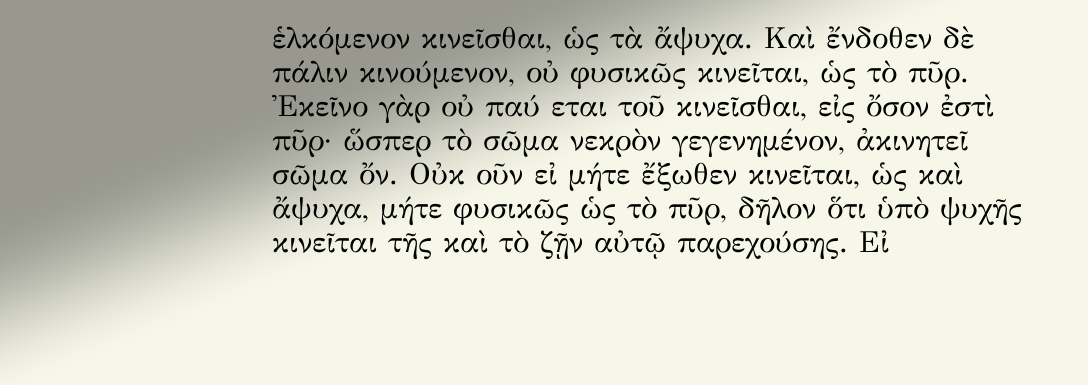ἑλκόμενον κινεῖσθαι, ὡς τὰ ἄψυχα. Καὶ ἔνδοθεν δὲ πάλιν κινούμενον, οὐ φυσικῶς κινεῖται, ὡς τὸ πῦρ. Ἐκεῖνο γὰρ οὐ παύ εται τοῦ κινεῖσθαι, εἰς ὄσον ἐστὶ πῦρ· ὥσπερ τὸ σῶμα νεκρὸν γεγενημένον, ἀκινητεῖ σῶμα ὄν. Οὐκ οῦν εἰ μήτε ἔξωθεν κινεῖται, ὡς καὶ ἄψυχα, μήτε φυσικῶς ὡς τὸ πῦρ, δῆλον ὅτι ὑπὸ ψυχῆς κινεῖται τῆς καὶ τὸ ζῇν αὐτῷ παρεχούσης. Εἰ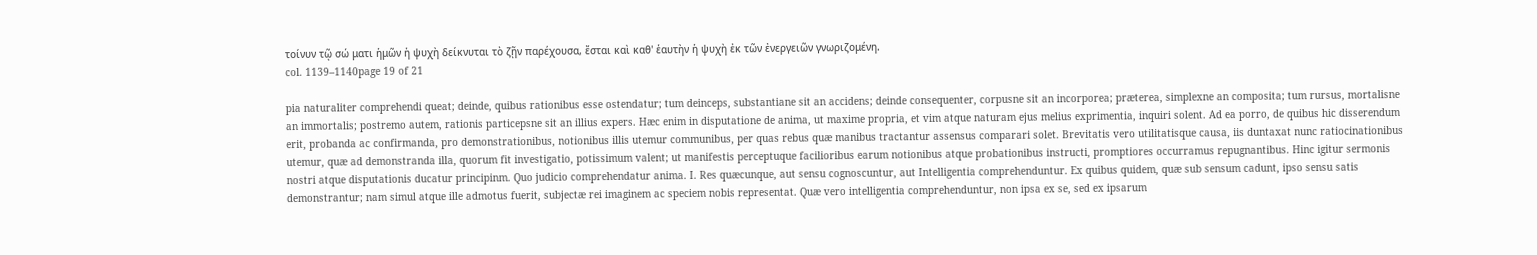τοίνυν τῷ σώ ματι ἡμῶν ἡ ψυχὴ δείκνυται τὸ ζῇν παρέχουσα, ἔσται καὶ καθ' ἑαυτὴν ἡ ψυχὴ ἐκ τῶν ἐνεργειῶν γνωριζομένη.
col. 1139–1140page 19 of 21

pia naturaliter comprehendi queat; deinde, quibus rationibus esse ostendatur; tum deinceps, substantiane sit an accidens; deinde consequenter, corpusne sit an incorporea; præterea, simplexne an composita; tum rursus, mortalisne an immortalis; postremo autem, rationis particepsne sit an illius expers. Hæc enim in disputatione de anima, ut maxime propria, et vim atque naturam ejus melius exprimentia, inquiri solent. Ad ea porro, de quibus hic disserendum erit, probanda ac confirmanda, pro demonstrationibus, notionibus illis utemur communibus, per quas rebus quæ manibus tractantur assensus comparari solet. Brevitatis vero utilitatisque causa, iis duntaxat nunc ratiocinationibus utemur, quæ ad demonstranda illa, quorum fit investigatio, potissimum valent; ut manifestis perceptuque facilioribus earum notionibus atque probationibus instructi, promptiores occurramus repugnantibus. Hinc igitur sermonis nostri atque disputationis ducatur principinm. Quo judicio comprehendatur anima. I. Res quæcunque, aut sensu cognoscuntur, aut Intelligentia comprehenduntur. Ex quibus quidem, quæ sub sensum cadunt, ipso sensu satis demonstrantur; nam simul atque ille admotus fuerit, subjectæ rei imaginem ac speciem nobis representat. Quæ vero intelligentia comprehenduntur, non ipsa ex se, sed ex ipsarum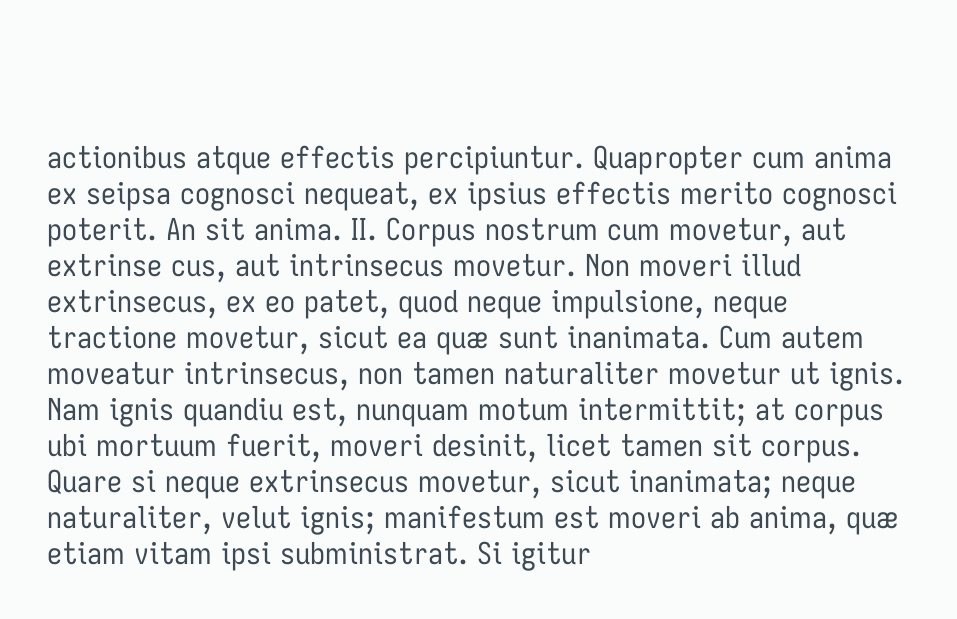actionibus atque effectis percipiuntur. Quapropter cum anima ex seipsa cognosci nequeat, ex ipsius effectis merito cognosci poterit. An sit anima. II. Corpus nostrum cum movetur, aut extrinse cus, aut intrinsecus movetur. Non moveri illud extrinsecus, ex eo patet, quod neque impulsione, neque tractione movetur, sicut ea quæ sunt inanimata. Cum autem moveatur intrinsecus, non tamen naturaliter movetur ut ignis. Nam ignis quandiu est, nunquam motum intermittit; at corpus ubi mortuum fuerit, moveri desinit, licet tamen sit corpus. Quare si neque extrinsecus movetur, sicut inanimata; neque naturaliter, velut ignis; manifestum est moveri ab anima, quæ etiam vitam ipsi subministrat. Si igitur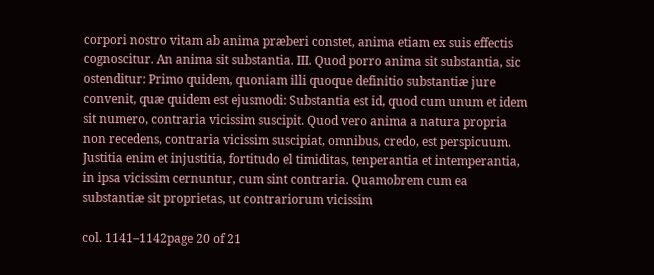corpori nostro vitam ab anima præberi constet, anima etiam ex suis effectis cognoscitur. An anima sit substantia. III. Quod porro anima sit substantia, sic ostenditur: Primo quidem, quoniam illi quoque definitio substantiæ jure convenit, quæ quidem est ejusmodi: Substantia est id, quod cum unum et idem sit numero, contraria vicissim suscipit. Quod vero anima a natura propria non recedens, contraria vicissim suscipiat, omnibus, credo, est perspicuum. Justitia enim et injustitia, fortitudo el timiditas, tenperantia et intemperantia, in ipsa vicissim cernuntur, cum sint contraria. Quamobrem cum ea substantiæ sit proprietas, ut contrariorum vicissim

col. 1141–1142page 20 of 21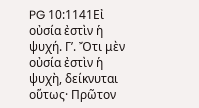PG 10:1141Εἰ οὐσία ἐστὶν ἡ ψυχή. Γʹ. Ὄτι μὲν οὐσία ἐστὶν ἡ ψυχὴ, δείκνυται οὕτως· Πρῶτον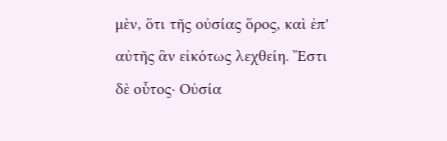μὲν, ὅτι τῆς οὐσίας ὅρος, καὶ ἐπ' αὐτῆς ἂν εἰκότως λεχθείη. Ἔστι δὲ οὗτος· Οὐσία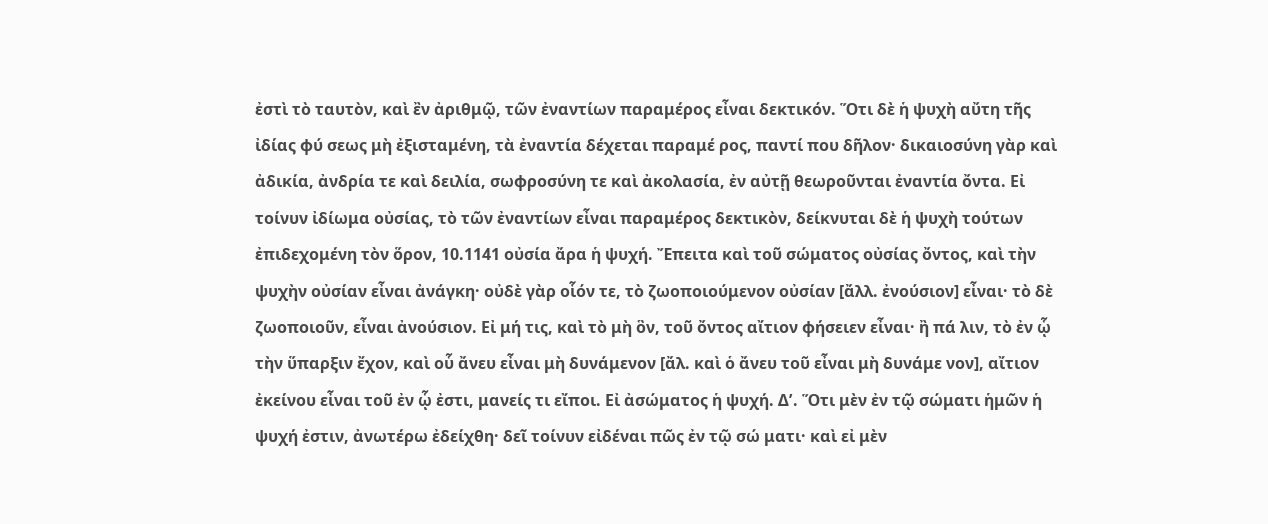ἐστὶ τὸ ταυτὸν, καὶ ἒν ἀριθμῷ, τῶν ἐναντίων παραμέρος εἶναι δεκτικόν. Ὅτι δὲ ἡ ψυχὴ αὔτη τῆς ἰδίας φύ σεως μὴ ἐξισταμένη, τὰ ἐναντία δέχεται παραμέ ρος, παντί που δῆλον· δικαιοσύνη γὰρ καὶ ἀδικία, ἀνδρία τε καὶ δειλία, σωφροσύνη τε καὶ ἀκολασία, ἐν αὐτῇ θεωροῦνται ἐναντία ὄντα. Εἰ τοίνυν ἰδίωμα οὐσίας, τὸ τῶν ἐναντίων εἶναι παραμέρος δεκτικὸν, δείκνυται δὲ ἡ ψυχὴ τούτων ἐπιδεχομένη τὸν ὅρον, 10.1141 οὐσία ἄρα ἡ ψυχή. Ἔπειτα καὶ τοῦ σώματος οὐσίας ὄντος, καὶ τὴν ψυχὴν οὐσίαν εἶναι ἀνάγκη· οὐδὲ γὰρ οἷόν τε, τὸ ζωοποιούμενον οὐσίαν [ἄλλ. ἐνούσιον] εἶναι· τὸ δὲ ζωοποιοῦν, εἶναι ἀνούσιον. Εἰ μή τις, καὶ τὸ μὴ ὃν, τοῦ ὄντος αἴτιον φήσειεν εἶναι· ἢ πά λιν, τὸ ἐν ᾧ τὴν ὕπαρξιν ἔχον, καὶ οὗ ἄνευ εἶναι μὴ δυνάμενον [ἄλ. καὶ ὁ ἄνευ τοῦ εἶναι μὴ δυνάμε νον], αἴτιον ἐκείνου εἶναι τοῦ ἐν ᾧ ἐστι, μανείς τι εἴποι. Εἰ ἀσώματος ἡ ψυχή. Δʹ. Ὅτι μὲν ἐν τῷ σώματι ἡμῶν ἡ ψυχή ἐστιν, ἀνωτέρω ἐδείχθη· δεῖ τοίνυν εἰδέναι πῶς ἐν τῷ σώ ματι· καὶ εἰ μὲν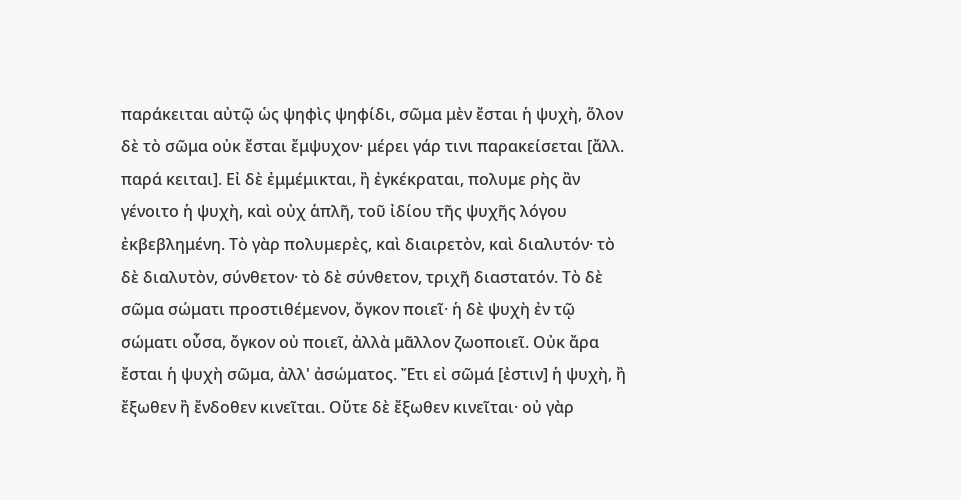παράκειται αὐτῷ ὡς ψηφὶς ψηφίδι, σῶμα μὲν ἔσται ἡ ψυχὴ, ὅλον δὲ τὸ σῶμα οὐκ ἔσται ἔμψυχον· μέρει γάρ τινι παρακείσεται [ἄλλ. παρά κειται]. Εἰ δὲ ἐμμέμικται, ἢ ἐγκέκραται, πολυμε ρὴς ἂν γένοιτο ἡ ψυχὴ, καὶ οὐχ ἁπλῆ, τοῦ ἰδίου τῆς ψυχῆς λόγου ἐκβεβλημένη. Τὸ γὰρ πολυμερὲς, καὶ διαιρετὸν, καὶ διαλυτόν· τὸ δὲ διαλυτὸν, σύνθετον· τὸ δὲ σύνθετον, τριχῆ διαστατόν. Τὸ δὲ σῶμα σώματι προστιθέμενον, ὄγκον ποιεῖ· ἡ δὲ ψυχὴ ἐν τῷ σώματι οὖσα, ὄγκον οὐ ποιεῖ, ἀλλὰ μᾶλλον ζωοποιεῖ. Οὐκ ἄρα ἔσται ἡ ψυχὴ σῶμα, ἀλλ' ἀσώματος. Ἔτι εἰ σῶμά [ἐστιν] ἡ ψυχὴ, ἢ ἔξωθεν ἢ ἔνδοθεν κινεῖται. Οὔτε δὲ ἔξωθεν κινεῖται· οὐ γὰρ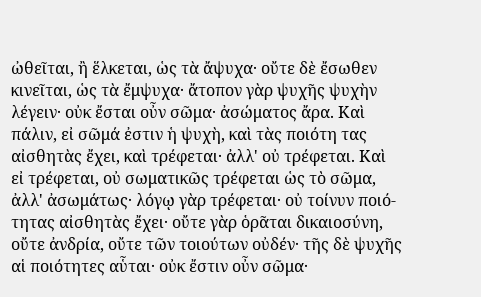ὠθεῖται, ἢ ἕλκεται, ὡς τὰ ἄψυχα· οὔτε δὲ ἔσωθεν κινεῖται, ὡς τὰ ἔμψυχα· ἄτοπον γὰρ ψυχῆς ψυχὴν λέγειν· οὐκ ἔσται οὖν σῶμα· ἀσώματος ἄρα. Καὶ πάλιν, εἰ σῶμά ἐστιν ἡ ψυχὴ, καὶ τὰς ποιότη τας αἰσθητὰς ἔχει, καὶ τρέφεται· ἀλλ' οὐ τρέφεται. Καὶ εἰ τρέφεται, οὐ σωματικῶς τρέφεται ὡς τὸ σῶμα, ἀλλ' ἀσωμάτως· λόγῳ γὰρ τρέφεται· οὐ τοίνυν ποιό-τητας αἰσθητὰς ἔχει· οὔτε γὰρ ὁρᾶται δικαιοσύνη, οὔτε ἀνδρία, οὔτε τῶν τοιούτων οὐδέν· τῆς δὲ ψυχῆς αἱ ποιότητες αὗται· οὐκ ἔστιν οὖν σῶμα·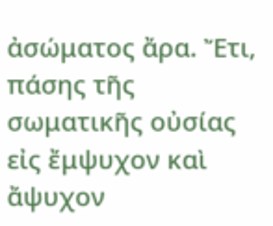ἀσώματος ἄρα. Ἔτι, πάσης τῆς σωματικῆς οὐσίας εἰς ἔμψυχον καὶ ἄψυχον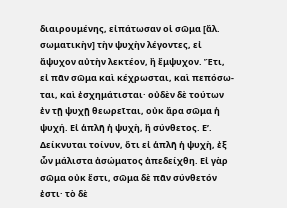διαιρουμένης, εἰπάτωσαν οἱ σῶμα [ἄλ. σωματικὴν] τὴν ψυχὴν λέγοντες, εἰ ἄψυχον αὐτὴν λεκτέον, ἢ ἔμψυχον. Ἔτι, εἰ πᾶν σῶμα καὶ κέχρωσται, καὶ πεπόσω-ται, καὶ ἐσχημάτισται· οὐδὲν δὲ τούτων ἐν τῇ ψυχῇ θεωρεῖται, οὐκ ἄρα σῶμα ἡ ψυχή. Εἰ ἁπλῆ ἡ ψυχὴ, ἢ σύνθετος. Εʹ. Δείκνυται τοίνυν, ὅτι εἰ ἁπλῆ ἡ ψυχὴ, ἐξ ὧν μάλιστα ἀσώματος ἀπεδείχθη. Εἰ γὰρ σῶμα οὐκ ἔστι, σῶμα δὲ πᾶν σύνθετόν ἐστι· τὸ δὲ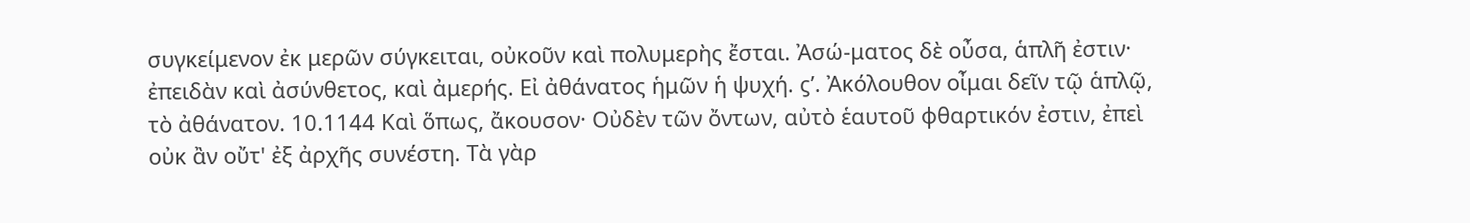συγκείμενον ἐκ μερῶν σύγκειται, οὐκοῦν καὶ πολυμερὴς ἔσται. Ἀσώ-ματος δὲ οὖσα, ἁπλῆ ἐστιν· ἐπειδὰν καὶ ἀσύνθετος, καὶ ἀμερής. Εἰ ἀθάνατος ἡμῶν ἡ ψυχή. ϛʹ. Ἀκόλουθον οἶμαι δεῖν τῷ ἁπλῷ, τὸ ἀθάνατον. 10.1144 Καὶ ὅπως, ἄκουσον· Οὐδὲν τῶν ὄντων, αὐτὸ ἑαυτοῦ φθαρτικόν ἐστιν, ἐπεὶ οὐκ ἂν οὔτ' ἐξ ἀρχῆς συνέστη. Τὰ γὰρ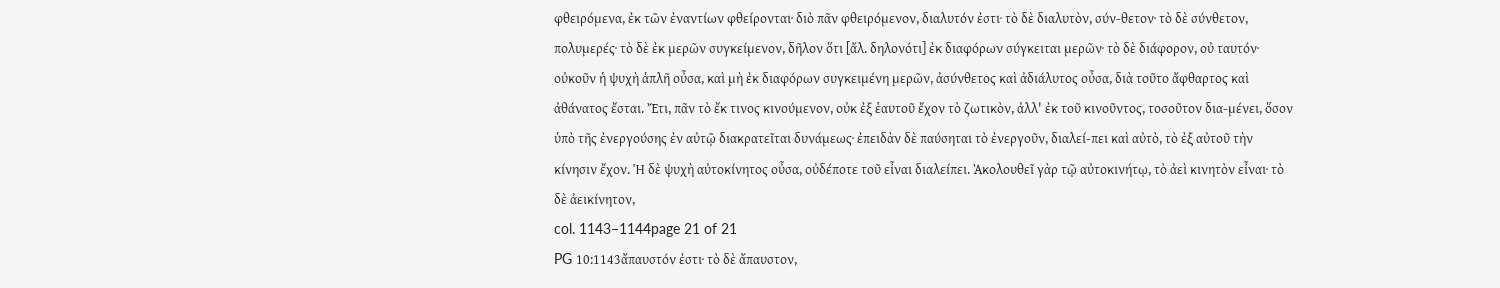φθειρόμενα, ἐκ τῶν ἐναντίων φθείρονται· διὸ πᾶν φθειρόμενον, διαλυτόν ἐστι· τὸ δὲ διαλυτὸν, σύν-θετον· τὸ δὲ σύνθετον, πολυμερές· τὸ δὲ ἐκ μερῶν συγκείμενον, δῆλον ὅτι [ἄλ. δηλονότι] ἐκ διαφόρων σύγκειται μερῶν· τὸ δὲ διάφορον, οὐ ταυτόν· οὐκοῦν ἡ ψυχὴ ἁπλῆ οὖσα, καὶ μὴ ἐκ διαφόρων συγκειμένη μερῶν, ἀσύνθετος καὶ ἀδιάλυτος οὖσα, διὰ τοῦτο ἄφθαρτος καὶ ἀθάνατος ἔσται. Ἔτι, πᾶν τὸ ἔκ τινος κινούμενον, οὐκ ἐξ ἑαυτοῦ ἔχον τὸ ζωτικὸν, ἀλλ' ἐκ τοῦ κινοῦντος, τοσοῦτον δια-μένει, ὅσον ὑπὸ τῆς ἐνεργούσης ἐν αὐτῷ διακρατεῖται δυνάμεως· ἐπειδὰν δὲ παύσηται τὸ ἐνεργοῦν, διαλεί-πει καὶ αὐτὸ, τὸ ἐξ αὐτοῦ τὴν κίνησιν ἔχον. Ἡ δὲ ψυχὴ αὐτοκίνητος οὖσα, οὐδέποτε τοῦ εἶναι διαλείπει. Ἀκολουθεῖ γὰρ τῷ αὐτοκινήτῳ, τὸ ἀεὶ κινητὸν εἶναι· τὸ δὲ ἀεικίνητον,
col. 1143–1144page 21 of 21
PG 10:1143ἄπαυστόν ἐστι· τὸ δὲ ἄπαυστον,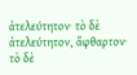ἀτελεύτητον· τὸ δὲ ἀτελεύτητον, ἄφθαρτον· τὸ δὲ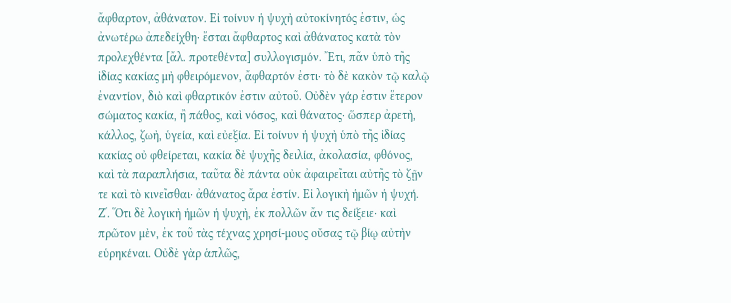ἄφθαρτον, ἀθάνατον. Εἰ τοίνυν ἡ ψυχὴ αὐτοκίνητός ἐστιν, ὡς ἀνωτέρω ἀπεδείχθη· ἔσται ἄφθαρτος καὶ ἀθάνατος κατὰ τὸν προλεχθέντα [ἄλ. προτεθέντα] συλλογισμόν. Ἔτι, πᾶν ὑπὸ τῆς ἰδίας κακίας μὴ φθειρόμενον, ἄφθαρτόν ἐστι· τὸ δὲ κακὸν τῷ καλῷ ἐναντίον, διὸ καὶ φθαρτικόν ἐστιν αὐτοῦ. Οὐδὲν γάρ ἐστιν ἕτερον σώματος κακία, ἢ πάθος, καὶ νόσος, καὶ θάνατος· ὥσπερ ἀρετὴ, κάλλος, ζωὴ, ὑγεία, καὶ εὐεξία. Εἰ τοίνυν ἡ ψυχὴ ὑπὸ τῆς ἰδίας κακίας οὐ φθείρεται, κακία δὲ ψυχῆς δειλία, ἀκολασία, φθόνος, καὶ τὰ παραπλήσια, ταῦτα δὲ πάντα οὐκ ἀφαιρεῖται αὐτῆς τὸ ζῇν τε καὶ τὸ κινεῖσθαι· ἀθάνατος ἄρα ἐστίν. Εἰ λογικὴ ἡμῶν ἡ ψυχή. Ζʹ. Ὅτι δὲ λογικὴ ἡμῶν ἡ ψυχὴ, ἐκ πολλῶν ἄν τις δείξειε· καὶ πρῶτον μὲν, ἐκ τοῦ τὰς τέχνας χρησί-μους οὔσας τῷ βίῳ αὐτὴν εὑρηκέναι. Οὐδὲ γὰρ ἁπλῶς,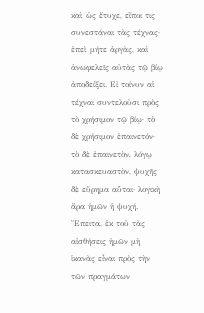καὶ ὡς ἔτυχε, εἴποι τις συνεστάναι τὰς τέχνας· ἐπεὶ μήτε ἀργὰς, καὶ ἀνωφελεῖς αὐτὰς τῷ βίῳ ἀποδείξει. Εἰ τοίνυν αἱ τέχναι συντελοῦσι πρὸς τὸ χρήσιμον τῷ βίῳ· τὸ δὲ χρήσιμον ἐπαινετόν· τὸ δὲ ἐπαινετὸν, λόγῳ κατασκευαστὸν, ψυχῆς δὲ εὕρημα αὗται· λογικὴ ἄρα ἡμῶν ἡ ψυχή. Ἔπειτα, ἐκ τοῦ τὰς αἰσθήσεις ἡμῶν μὴ ἱκανὰς εἶναι πρὸς τὴν τῶν πραγμάτων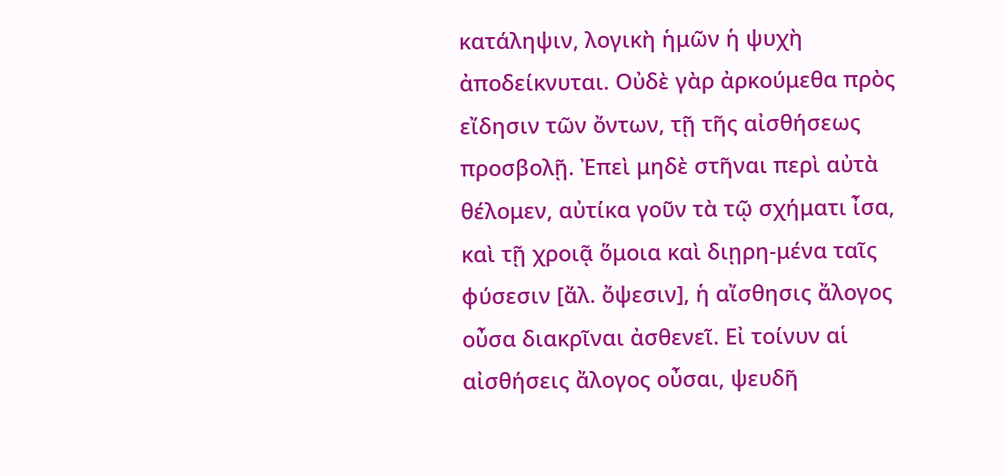κατάληψιν, λογικὴ ἡμῶν ἡ ψυχὴ ἀποδείκνυται. Οὐδὲ γὰρ ἀρκούμεθα πρὸς εἴδησιν τῶν ὄντων, τῇ τῆς αἰσθήσεως προσβολῇ. Ἐπεὶ μηδὲ στῆναι περὶ αὐτὰ θέλομεν, αὐτίκα γοῦν τὰ τῷ σχήματι ἶσα, καὶ τῇ χροιᾷ ὅμοια καὶ διῃρη-μένα ταῖς φύσεσιν [ἄλ. ὄψεσιν], ἡ αἴσθησις ἄλογος οὖσα διακρῖναι ἀσθενεῖ. Εἰ τοίνυν αἱ αἰσθήσεις ἄλογος οὖσαι, ψευδῆ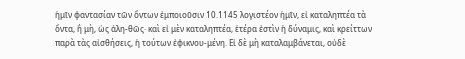ἡμῖν φαντασίαν τῶν ὄντων ἐμποιοῦσιν 10.1145 λογιστέον ἡμῖν, εἰ καταληπτέα τὰ ὄντα, ἢ μὴ, ὡς ἀλη-θῶς· καὶ εἰ μὲν καταληπτέα, ἑτέρα ἐστὶν ἡ δύναμις, καὶ κρείττων παρὰ τὰς αἰσθήσεις, ἡ τούτων ἐφικνου-μένη. Εἰ δὲ μὴ καταλαμβάνεται, οὐδὲ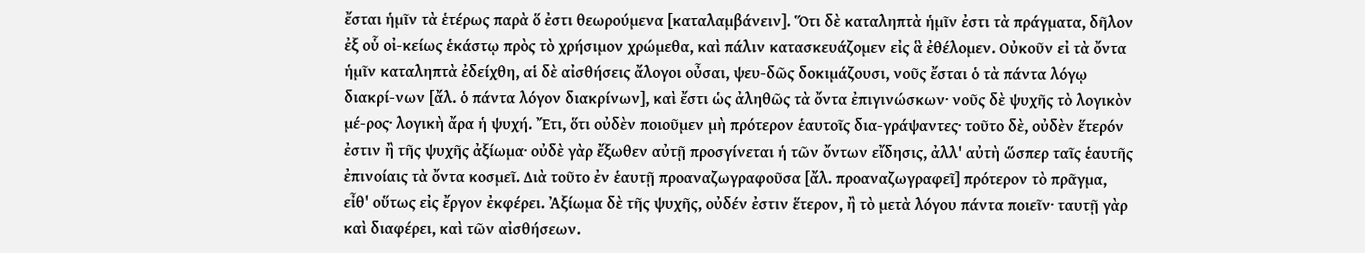ἔσται ἡμῖν τὰ ἑτέρως παρὰ ὅ ἐστι θεωρούμενα [καταλαμβάνειν]. Ὅτι δὲ καταληπτὰ ἡμῖν ἐστι τὰ πράγματα, δῆλον ἐξ οὗ οἰ-κείως ἑκάστῳ πρὸς τὸ χρήσιμον χρώμεθα, καὶ πάλιν κατασκευάζομεν εἰς ἃ ἐθέλομεν. Οὐκοῦν εἰ τὰ ὄντα ἡμῖν καταληπτὰ ἐδείχθη, αἱ δὲ αἰσθήσεις ἄλογοι οὖσαι, ψευ-δῶς δοκιμάζουσι, νοῦς ἔσται ὁ τὰ πάντα λόγῳ διακρί-νων [ἄλ. ὁ πάντα λόγον διακρίνων], καὶ ἔστι ὡς ἀληθῶς τὰ ὄντα ἐπιγινώσκων· νοῦς δὲ ψυχῆς τὸ λογικὸν μέ-ρος· λογικὴ ἄρα ἡ ψυχή. Ἔτι, ὅτι οὐδὲν ποιοῦμεν μὴ πρότερον ἑαυτοῖς δια-γράψαντες· τοῦτο δὲ, οὐδὲν ἕτερόν ἐστιν ἢ τῆς ψυχῆς ἀξίωμα· οὐδὲ γὰρ ἔξωθεν αὐτῇ προσγίνεται ἡ τῶν ὄντων εἴδησις, ἀλλ' αὐτὴ ὥσπερ ταῖς ἑαυτῆς ἐπινοίαις τὰ ὄντα κοσμεῖ. Διὰ τοῦτο ἐν ἑαυτῇ προαναζωγραφοῦσα [ἄλ. προαναζωγραφεῖ] πρότερον τὸ πρᾶγμα, εἶθ' οὕτως εἰς ἔργον ἐκφέρει. Ἀξίωμα δὲ τῆς ψυχῆς, οὐδέν ἐστιν ἕτερον, ἢ τὸ μετὰ λόγου πάντα ποιεῖν· ταυτῇ γὰρ καὶ διαφέρει, καὶ τῶν αἰσθήσεων.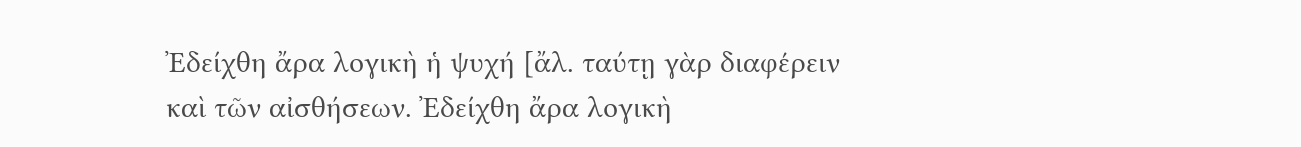Ἐδείχθη ἄρα λογικὴ ἡ ψυχή [ἄλ. ταύτῃ γὰρ διαφέρειν καὶ τῶν αἰσθήσεων. Ἐδείχθη ἄρα λογικὴ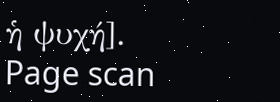ἡ ψυχή].
Page scan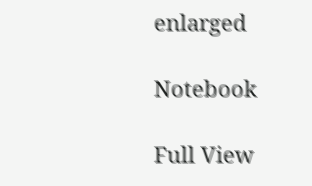enlarged

Notebook

Full View